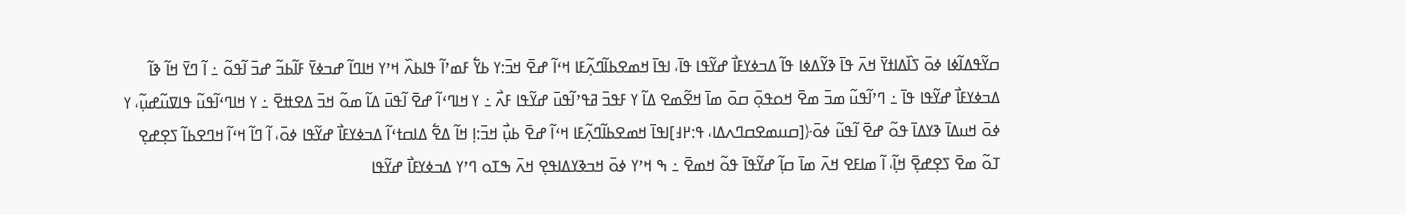ߛߌ߬ߟߡߊ߬ߦߊ ߦߋ߫ ߖߊ߰ߡߊߙߌ߫ ߞߍ߫ ߟߊ߫ ߢߌ߬ߡߦߊ ߟߊ߬ ߡߏߦߌߓߊ߯ ߝߌ߬ߟߊ ߟߊ߫، ߊߟߊ߫ ߞߘߐߕߊ߬ߣߍ߲߬ߓߊ ߞߵߊ߬ ߝߐ߫ ߞߏ߫:ߌ ߕߌ߱ ߓߘߴߊ߬ ߟߊߕߍ߰ ߞߴߌ ߞߊߣߊ߬ ߝߏߦߌ߫ ߓߊ߬ߕߏ߬ ߝߏ߫ ߊ߬ߟߋ߬ ߸ ߊ߬ ߣߌ߫ ߞߊ߬ ߢߊ߬ ߡߏߦߌߓߊ߯ ߝߌ߬ߟߊ ߟߊ߫ ߸ ߣߴߊ߬ߟߎ߬ ߘߏ߫ ߘߐ߫ ߞߋߟߋ߲߫ ߛߋ߫ ߘߊ߫ ߞߐ߬ߘߐ ߡߊ߬ ߌ ߓߟߏ߫ ߥߟߴߊ߬ߟߎ߫ ߝߌ߬ߟߊ ߓߍ߯ ߸ ߌ ߞߊߣߵߊ߬ ߝߐ߫ ߊ߬ߟߎ߫ ߡߊ߬ ߘߋ߬ ߞߏ߫ ߡߐߚߐ߫ ߸ ߌ ߞߊߣߵߊ߬ߟߎ߬ ߟߊߜߎ߬ߝߎ߲߬، ߌ ߦߋ߫ ߞߎߡߊ߫ ߢߌߡߊ߫ ߟߋ߬ ߝߐ߫ ߊ߬ߟߎ߬ ߦߋ߫﴿[ߛߎߘߐߛߣߍߡߊ، ߟ:߂߃]ߊߟߊ߫ ߞߘߐߕߊ߬ߣߍ߲߬ߓߊ ߞߵߊ߬ ߝߐ߫ ߕߎ߲߯ ߞߏ߫:ߊ߲ ߞߊ߬ ߡߐ߱ ߡߊߛߙߵߊ߬ ߡߏߦߌߓߊ߯ ߝߌ߬ߟߊ ߦߋ߫، ߊ߬ ߣߊ߬ ߞߵߊ߬ ߞߣߐߕߊ߬ ߖߐ߲ߝߐ߲ ߠߋ߬ ߘߐ߫ ߖߐ߲ߝߐ߲߫ ߞߊ߲߬، ߊ߬ ߘߊߓߐ ߞߍ߫ ߘߊ߫ ߛߊ߲߬ ߝߌ߬ߟߊ߫ ߟߋ߬ ߞߘߐ߫ ߸ ߒ ߞߴߌ ߦߋ߫ ߞߏߢߌߡߊߟߐ߲ ߞߍ߫ ߒߠߋ ߣߴߌ ߡߏߦߌߓߊ߯ ߝߌ߬ߟߊ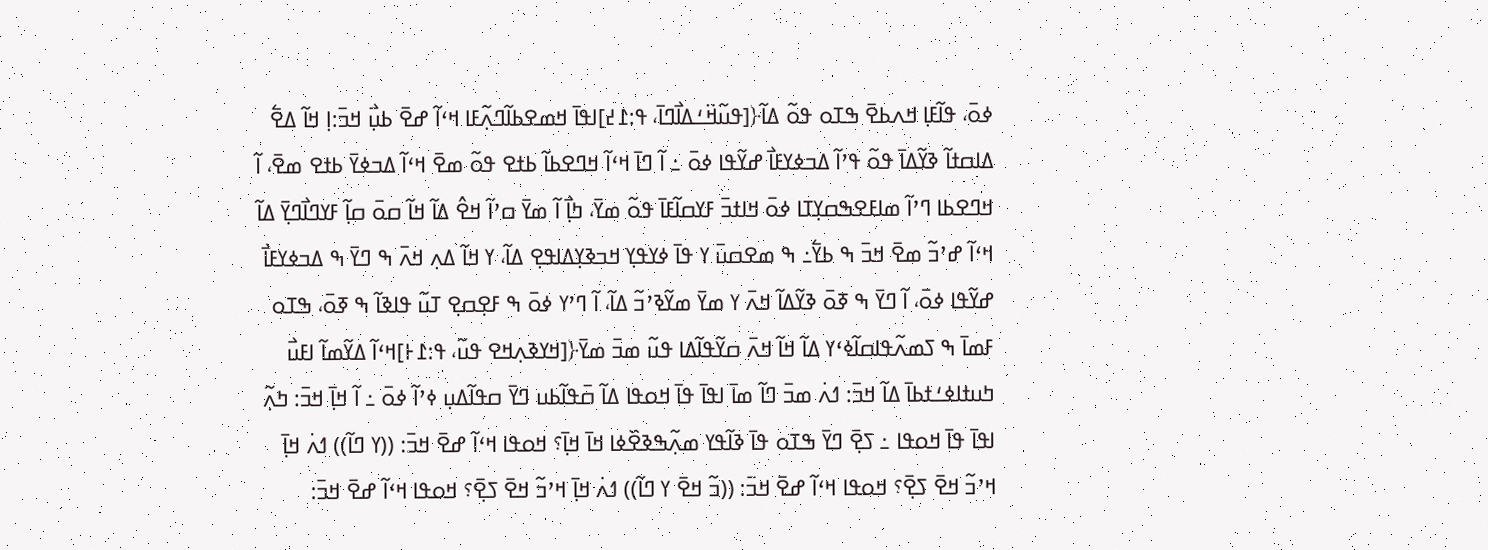ߦߋ߫، ߟߊ߬ߓߊ߲ ߞߍߕߐ߫ ߒߠߋ ߟߋ߬ ߡߊ߬﴿[ߟߎ߬ߞ߳ߑߡߊ߯ߣߊ߫، ߟ:߁߄]ߊߟߊ߫ ߞߘߐߕߊ߬ߣߍ߲߬ߓߊ ߞߵߊ߬ ߝߐ߫ ߕߎ߲߯ ߞߏ߫:ߊ߲ ߞߊ߬ ߡߐ߱ ߡߊߛߙߊ߬ ߢߌ߬ߡߊ߫ ߟߋ߬ ߟߴߊ߬ ߡߏߦߌߓߊ߯ ߝߌ߬ߟߊ ߦߋ߫ ߸ ߊ߬ ߣߊ߫ ߞߵߊ߬ ߞߣߐߕߊ߬ ߕߙߐ ߟߋ߬ ߘߐ߫ ߞߵߊ߬ ߡߏߦߌ߫ ߕߙߐ ߘߐ߫، ߊ߬ ߞߣߐߕߊ ߣߴߊ߬ ߘߊߓߐߒߛߌ߲ߠߊ ߦߋ߫ ߞߊߙߏ߫ ߓߌߛߊ߬ߓߊ߫ ߟߋ߬ ߘߌ߫، ߤߊ߲߯ ߊ߬ ߘߌ߫ ߛߴߊ߬ ߞߐ߮ ߡߊ߬ ߞߊ߬ ߛߋ߫ ߛߊ߲߬ ߓߌߣߊ߯ߣߌ߲߫ ߡߊ߬ ߞߵߊ߬ ߝߴߏ߬ ߘߐ߫ ߞߏ߫ ߒ ߕߌ߱߸ ߒ ߘߐߛߎ߫ ߌ ߟߊ߫ ߦߌߟߌ߲ ߞߏߢߌ߲ߡߊߟߐ߲ ߡߊ߬، ߌ ߞߊ߬ ߡߍ߲ ߞߍ߫ ߒ ߣߌ߫ ߒ ߡߏߦߌߓߊ߯ ߝߌ߬ߟߊ ߦߋ߫، ߊ߬ ߣߌ߫ ߒ ߧߋ߫ ߢߌ߬ߡߊ߬ ߞߍ߫ ߌ ߘߌ߫ ߘߌ߬ߢߴߏ߬ ߡߊ߬، ߊ߬ ߣߴߌ ߦߋ߫ ߒ ߓߐ߲ߛߐ߲ ߠߎ߬ ߟߊߢߊ߬ ߒ ߧߋ߫، ߒߠߋ ߓߘߊ߫ ߒ ߖߘߍ߬ߟߊߛߊ߬ߦߵߌ ߡߊ߬ ߞߊ߬ ߞߍ߫ ߛߌ߬ߟߊ߬ߡߊ ߟߎ߬ ߘߏ߫ ߘߌ߫﴿[ߞߌߢߍ߲ߞߐ ߟߎ߬، ߟ:߁߅]ߞߵߊ߬ ߡߌ߬ߘߊ߬ ߊߓߎ߯ ߤߎߙߊߦߑߙߕߊ߫ ߡߊ߬ ߞߏ߫: ߗߍ߭ ߘߏ߫ ߣߊ߬ ߘߊ߫ ߊߟߊ߫ ߟߊ߫ ߞߋߟߊ ߡߊ߬ ߛ߫ߟߊ߬ߕߎ ߣߌ߫ ߛߟߊ߬ߡߎ߲ ߦߴߊ߬ ߦߋ߫ ߸ ߊ߬ ߞߊ߲߫ ߞߏ߫: ߤߍ߲߬ ߊߟߊ߫ ߟߊ߫ ߞߋߟߊ ߸ ߖߐ߲߫ ߣߌ߫ ߒߠߋ ߟߊ߫ ߢߊ߬ߟߌ ߘߍ߲߬ߒߢߐ߰ߦߊ ߞߊ߫ ߞߊ߲߫؟ ߞߋߟߊ ߞߵߊ߬ ߝߐ߫ ߞߏ߫: ((ߌ ߣߊ߬)) ߗߍ߭ ߞߊ߲߫ ߞߴߏ߬ ߞߐ߫ ߖߐ߲߫؟ ߞߋߟߊ ߞߵߊ߬ ߝߐ߫ ߞߏ߫: ((ߏ߬ ߞߐ߫ ߌ ߣߊ߬)) ߗߍ߭ ߞߊ߲߫ ߞߴߏ߬ ߞߐ߫ ߖߐ߲߫؟ ߞߋߟߊ ߞߵߊ߬ ߝߐ߫ ߞߏ߫: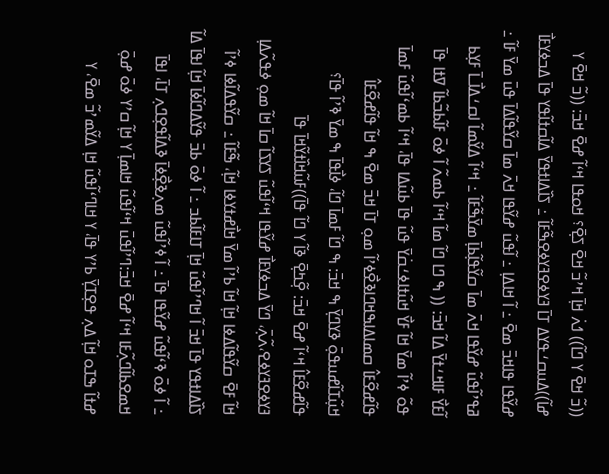((ߏ߬ ߞߐ߫ ߌ ߣߊ߬)) ߗߍ߭ ߞߊ߲߫ ߞߴߏ߬ ߞߐ߫ ߖߐ߲߫؟ ߞߋߟߊ ߞߵߊ߬ ߝߐ߫ ߞߏ߫: ((ߏ߬ ߞߐ߫ ߌ ߝߊ߬))ߡߎߛߑߟߌߡ ߠߊ߫ ߔߌߦߐߔߌߦߐߒ߬ߓߊ߬ ߸ ߖߊ߰ߡߊߙߟߌ߫ ߡߊ߬ߛߙߊ߬ߟߌ ߟߊ߫ ߡߏߦߌߓߊ߯ ߝߌ߬ߟߊ ߟߊߞߏ߫ ߘߐ߫ ߸ ߊ߬ ߞߊߡߊ߲ ߸ ߊ߬ߟߎ߬ ߝߌ߬ߟߊ ߞߍ߫ ߘߊ߫ ߛߌ߬ߟߊ߬ߡߊ߫ ߟߎ߫ ߘߌ߫ ߓߊ߬ ߸ ߥߟߴߊ߬ߟߎ߬ ߝߌ߬ߟߊ ߞߍ߫ ߘߊ߫ ߛߌ߬ߟߊ߲߬ߕߊ߲߫ ߘߌ߫ߒ߬ߓߊ߬ ߸ ߞߵߊ߬ ߡߌ߬ߘߊ߬ ߊߛߑߡߊ߯ߺߊ߫ ߓߌ߲ߕ ߊ߬ߓߌ߯ ߓߊߞߑߙߌ߫ ߡߊ߬ ߞߏ߫: (( ߒ ߣߊ ߣߊ߬ ߘߊ߬ ߞߵߊ߬ ߕߘߍ߬ ߊ߬ ߦߋ߫ ߓߊ߬ߕߏ߬ߕߊ߬ ߜߙߊ ߟߊ߫ ߟߋ߬ ߦߴߊ߬ ߘߌ߫ ߞߊ߬ ߓߌ߯ ߞߎ߬ߙߊߦߑߛ߭ߌ߫ ߟߎ߬ ߟߊ߫ ߕߎ߬ߡߊ ߟߊ߫، ߞߵߊ߬ ߕߘߵߊ߬ߟߎ߬ ߓߘߊ߫ ߟߊ߬ߝߐ߬ߓߊ߮ ߛߘߊߡߊߒߞߣߊߢߐ߯ߦߴߊ߬ ߘߋ߲ ߠߊ߫ ߞߏ߫ ߘߐ߫ ߒ ߞߊ߬ ߟߊ߬ߝߐ߬ߓߊ߮ ߞߎ߲߬ߠߊ߬ߝߎߟߋ߲߫ ߢߌߣߌ߲߫ ߒ ߞߏ߫: ߒ ߣߊ߬ ߓߘߊ߫ ߣߊ߬، ߦߊ߯ߟߊ߫ ߒ ߘߌ߫ ߢߴߊ߬ ߟߊ߫؟ ߟߊ߬ߝߐ߬ߓߊ߮ ߞߵߊ߬ ߝߐ߫ ߞߏ߫: ߐ߲߬ߤߐ߲߫ ߢߊ߬ ߌ ߣߊ߬ ߟߊ߫))ߓߎ߬ߞߊ߰ߙߌ߬ߞߊ߫ ߟߊ߫ ߔߌߦߐߔߌߦߐ،ߍ߬ߍ߲߫، ߣߌ߫ ߡߏߦߌߓߊ߯ ߝߌ߬ߟߊ ߞߵߊ߬ߟߎ߬ ߖߌߖߊ߬ ߛߊ߫ ߞߊ߬ ߘߋ߲ ߦߟߍ߬ߡߊ߲ ߞߊ߬ ߓߐ߫ ߛߌ߬ߟߊ߬ߡߦߊ ߞߊ߲߬ ߞߊ߬ ߕߴߊ߬ ߘߌ߫ ߞߊ߯ߝߙߌߦߊ ߞߊ߲߬، ߒ߬ߓߊ߬ ߸ ߛߌ߬ߟߡߊ߬ߦߊ ߦߴߊ߬ ߖߊ߰ߡߊߙߟߌ ߟߊ߫ ߞߏ߫ ߊ߬ ߞߣߴߊ߬ߟߎ߬ ߞߊ߲߫ ߠߊߓߊ߬ߕߏ ߸ ߊ߬ ߦߋ߫ ߕߏ߫ ߟߌ߬ߡߣߊ߬ߦߊ߫ ߞߊ߲߬ ߊߟߊ߫ ߡߊ߬ ߸ ߊ߬ ߦߋ߫ ߢߵߊ߬ߟߎ߬ ߝߌ߬ߟߊ ߟߊ߫ ߸ ߊ߬ ߦߴߊ߬ߟߎ߬ ߘߍ߲ߢߐ߲߯ߦߊ߫ ߢߡߊ߬ߟߐ߲ߣߍ߲ ߠߊ߫، ߊߟߊ߫ ߞߘߐߕߊ߬ߣߍ߲߬ߓߊ ߞߵߊ߬ ߝߐ߫ ߞߏ߫:ߣߴߊ߬ߟߎ߫ ߞߵߊ߬ߟߎ߬ ߞߊߘߊ߲߫ ߌ ߞߊ߲߬ ߛߴߌ ߦߋ߫ ߝߋ߲߫ ߝߙߊ߬ ߒߠߋ ߞߊ߲߬ ߡߍ߲ ߟߐ߲ߠߌ߲߫ ߕߴߌ ߟߊ߫، ߌ ߞߊߣߵߊ߬ߟߎ߬ ߞߊ߲ ߡߌ߬ߘߴߏ߬ ߘߐ߫، ߌ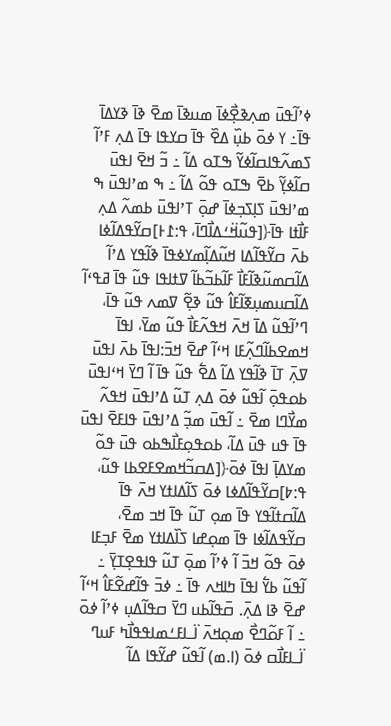ߦߴߊ߬ߟߎ߫ ߘߍ߲ߢߐ߲߯ߦߊ߫ ߘߎߢߊ߫ ߘߐ߫ ߢߊ߫ ߢߌߡߊ߫ ߟߊ߫߸ ߌ ߦߋ߫ ߕߎ߲߰ ߡߐ߰ ߟߊ߫ ߛߌߟߊ ߟߊ߫ ߡߍ߲ ߓߴߊ߬ ߖߘߍ߬ߟߊߛߊ߬ߦߌ߬ ߒߠߋ ߡߊ߬ ߸ ߏ߬ ߞߐ߫ ߊߟߎ߫ ߛߊ߬ߦߌ߲߬ ߕߐ߫ ߒߠߋ ߟߋ߬ ߡߊ߬ ߸ ߒ ߘߴߊߟߎ߫ ߒ ߘߴߊߟߎ߫ ߖߊ߲ߖߏ߲ߦߊ߫ ߝߋ߲߫ ߠߴߊߟߎ߫ ߕߘߍ߬ ߡߍ߲ ߓߊ߯ߙߊ ߟߊ߫﴿[ߟߎ߬ߞ߳ߑߡߊ߯ߣߊ߫، ߟ:߁߅]ߛߌ߬ߟߡߊ߬ߦߊ ߕߍ߫ ߛߌ߬ߟߊ߬ߡߊ ߞߎ߬ߡߊ߲߬ߘߌߦߟߊ߫ ߢߊ߬ߟߌ ߡߴߊ߬ ߡߊ߬ߛߘߎ߬ߢߊ߬ߓߊ߯ ߓߊ߬ߕߏ߬ߕߊ߬ ߜߙߊߟߊ ߟߎ߬ ߟߊ߫ ߥߟߵߊ߬ ߡߊ߬ߛߎߘߎ߲ߧߊ߬ߓߊ߮ ߟߎ߬ ߢߐ߲߬ ߜߘߍ ߟߎ߬ ߟߊ߫، ߣߴߊ߬ߟߎ߬ ߡߊ߫ ߞߍ߫ ߞߟߍ߬ߓߊ߯ ߟߎ߬ ߘߌ߫، ߊߟߊ߫ ߞߘߐߕߊ߬ߣߍ߲߬ߓߊ ߞߵߊ߬ ߝߐ߫ ߞߏ߫:ߊߟߊ߫ ߕߍ߫ ߊߟߎ߫ ߜߍ߲߫ ߠߊ߫ ߢߊ߬ߟߌ ߡߊ߬ ߡߐ߱ ߟߎ߬ ߟߊ߫ ߊ߬ ߣߌ߫ ߞߵߊߟߎ߫ ߕߋߟߋ߲߫ ߊ߬ߟߎ߬ ߦߋ߫ ߡߍ߲ ߠߎ߬ ߡߴߊߟߎ߫ ߞߟߍ߬ ߘߌ߯ߣߊ ߘߐ߫ ߸ ߊ߬ߟߎ߫ ߘߏ߲߬ ߡߴߊߟߎ߫ ߟߊߓߐ߫ ߊߟߎ߫ ߟߊ߫ ߟߎ ߟߎ߫ ߡߊ߬، ߕߋߟߋ߲ߓߊ߯ߒߕߋ ߟߎ߫ ߟߋ߬ ߘߌߡߊ߲߫ ߊߟߊ߫ ߦߋ߫﴿[ߡߛߏ߬ߞߘߐߓߐߕߊ ߟߎ߬، ߟ:߈]ߛߌ߬ߟߊ߬ߡߦߊ ߦߋ߫ ߖߊ߬ߡߊߙߌ ߞߍ߫ ߟߊ߫ ߡߊ߬ߛߙߊ߬ߟߌ ߟߊ߫ ߘߋ߲ ߠߎ߬ ߟߊ߫ ߞߏ ߘߐ߫، ߛߌ߬ߟߡߊ߬ߦߊ ߟߊ߫ ߘߋ߲ߝߊ ߖߊ߰ߡߊߙߌ ߘߐ߫ ߓߏ߲ߓߊ ߦߋ߫ ߟߋ߬ ߞߏ߫ ߊ߬ ߦߴߊ߬ ߘߋ߲߫ ߠߎ߬ ߟߊߟߐ߲ߠߌ߲߫ ߸ ߊ߬ߟߎ߬ ߕߌ߱ ߊߟߊ߫ ߤߊߞߍ ߟߊ߫ ߸ ߦߏ߫ ߟߊ߬ߝߐ߬ߓߊ߮ ߞߵߊ߬ ߝߐ߫ ߢߊ ߡߍ߲߫. ߛ߫ߟߊ߬ߕߎ ߣߌ߫ ߛߟߊ߬ߡߎ߲ ߦߴߊ߬ ߦߋ߫ ߸ ߊ߬ ߓߋ߬ߣߐ߯ ߘߋ߲ߞߍ߫ ߊ߳ߺߊߓߑߘߊߟߟߊ߯ߤ ߓߎߣ ߊ߳ߺߊߓߊ߯ߛ ߦߋ߫ (ߊ.ߘ) ߊ߬ߟߎ߬ ߝߌ߬ߟߊ ߡߊ߬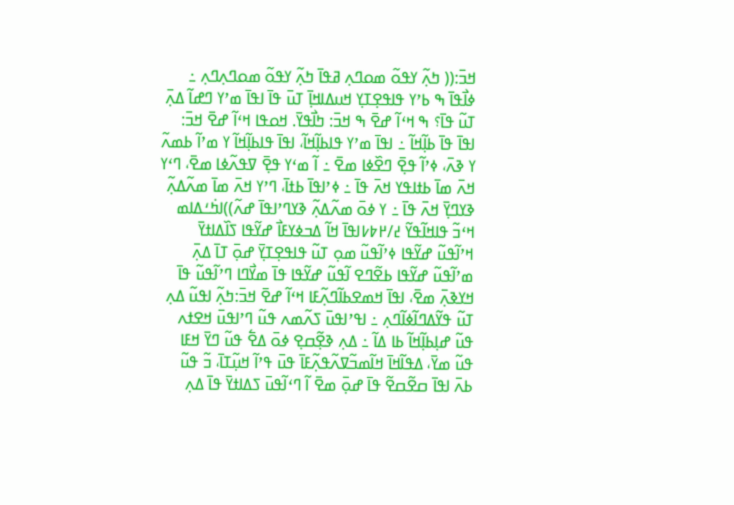ߞߏ߫:(( ߤߍ߲߬ ߌߟߋ߬ ߘߋߣߍ߲ ߥߟߊ߫ ߤߍ߲߬ ߌߟߋ߬ ߘߋߣߍ߲ߣߍ߲ ߸ ߦߊ߯ߟߊ߫ ߒ ߕߴߌ ߟߊߟߐ߲ߠߌ߲ ߞߎߡߊߞߊ߲߫ ߠߎ߫ ߟߊ߫ ߊߟߊ߫ ߘߴߌ ߣߝߊ߬ ߡߍ߲߫ ߠߎ߬ ߟߊ߫؟ ߒ ߞߵߊ߬ ߝߐ߫ ߒ ߞߏ߫: ߤߊ߯ߟߌ߫. ߞߋߟߊ ߞߵߊ߬ ߝߐ߫ ߞߏ߫: ߊߟߊ߫ ߟߊ߫ ߕߊ߲߬ߞߊ߬ ߸ ߊߟߊ߫ ߘߴߌ ߟߊߕߊ߲߬ߞߊ߬، ߊߟߊ߫ ߟߊߕߊ߲߬ߞߊ߬ ߌ ߘߴߊ߬ ߕߘߍ߬ ߌ ߢߍ߫، ߦߴߊ߬ ߟߐ߲߫ ߣߐ߰ߦߊ ߘߐ߫ ߸ ߊ߬ ߘߵߌ ߟߐ߲߫ ߜߟߍ߬ߦߊ ߘߐ߫، ߣߵߌ ߞߍ߫ ߘߊ߫ ߕߙߊߟߌ ߞߍ߫ ߟߊ߫ ߸ ߦߴߊߟߊ߫ ߕߙߊ߫، ߣߴߌ ߞߍ߫ ߘߊ߫ ߘߍ߬ߡߍ߲߬ ߢߌߣߌ߲߫ ߞߍ߫ ߟߊ߫ ߸ ߌ ߦߋ߫ ߘߍ߬ߡߍ߲߬ ߢߌߣߴߊߟߊ߫ ߝߍ߬))ߊߤ߭ߑߡߊߘ ߞߵߏ߬ ߟߊߞߊ߬ߟߌ߬ ߄/߂߈߇ߊߟߊ߫ ߞߊ߬ ߡߏߦߌߓߊ߯ ߝߌ߬ߟߊ ߖߊ߰ߡߊߙߌ߫ ߞߴߊ߬ߟߎ߬ ߝߌ߬ߟߊ ߦߴߊ߬ߟߎ߬ ߘߋ߲ ߠߎ߬ ߟߊߟߐ߲ߠߌ߲߫ ߝߋ߲߫ ߠߊ߫ ߡߍ߲߫ ߘߴߊ߬ߟߎ߬ ߝߌ߬ߟߊ ߕߐ߬ߣߐ ߊ߬ߟߎ߬ ߝߌ߬ߟߊ ߟߊ߫ ߘߌ߯ߣߊ ߣߴߊ߬ߟߎ߬ ߟߊ߫ ߞߌߢߍ߲߫ ߘߐ߫، ߊߟߊ߫ ߞߘߐߕߊ߬ߣߍ߲߬ߓߊ ߞߵߊ߬ ߝߐ߫ ߞߏ߫:ߤߍ߲߬ ߊߟߎ߬ ߡߍ߲ ߠߎ߬ ߟߌ߬ߡߣߊ߬ߦߊ߬ߣߍ߲ ߸ ߊߟߴߊߟߎ߫ ߖߍ߬ߘߍ ߟߎ߬ ߣߴߊߟߎ߫ ߞߐߙߍ ߟߎ߬ ߝߊ߲ߕߊ߲߬ߞߊ߬ ߕߊ ߡߊ߬ ߸ ߡߍ߲ ߢߐ߲߬ߛߐ߲ ߦߋ߫ ߡߐ߱ ߟߎ߬ ߣߌ߫ ߞߓߊ ߟߎ߬ ߘߌ߫، ߡߟߊ߬ߞߊ߫ ߞߊ߬ߘߏ߬ߜߍ߬ߟߍ߲߬ߓߊ߫ ߟߎ߫ ߟߴߊ߬ ߞߎ߲߬ߠߊ߫، ߏ߬ ߟߎ߬ ߕߍ߫ ߊߟߊ߫ ߛߐ߬ߛߐ߬ ߟߊ߫ ߝߋ߲߫ ߘߐ߫ ߊ߬ ߣߵߊ߬ߟߎ߫ ߖߡߊߙߌ߫ ߟߊ߫ ߡߍ߲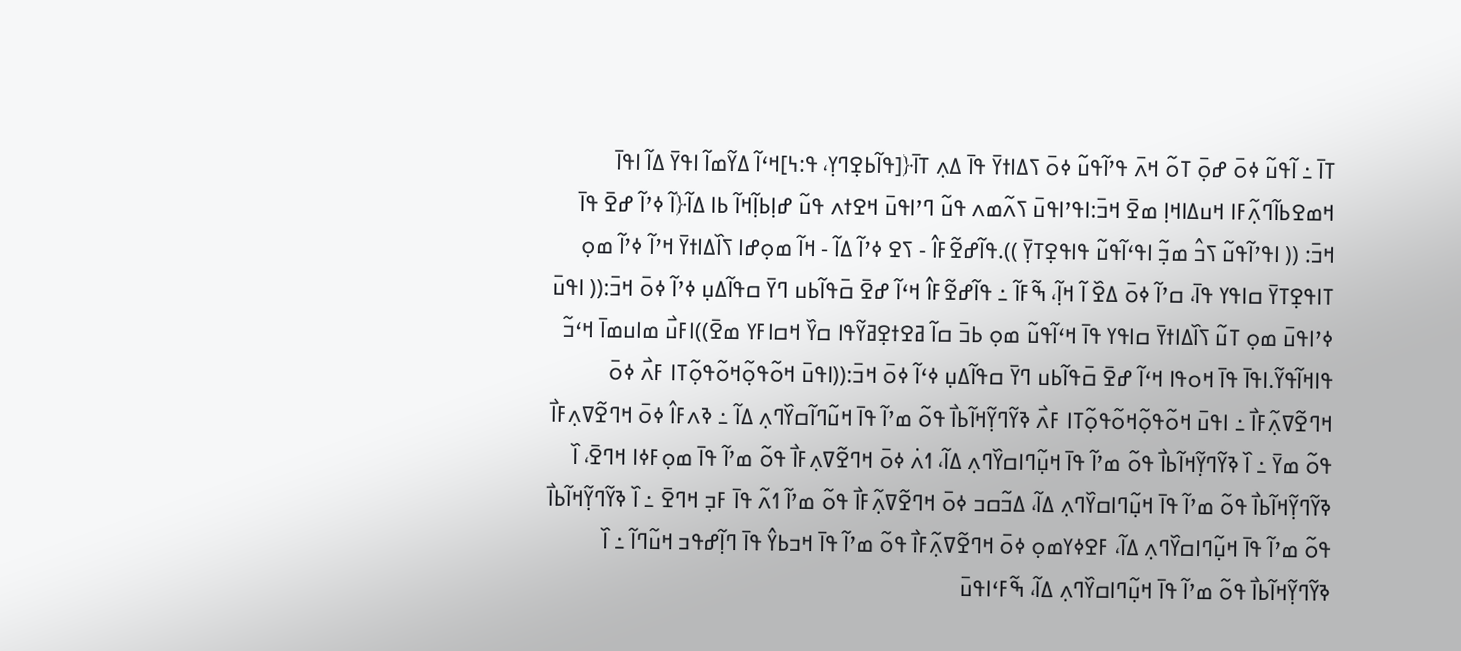ߠߊ߫ ߸ ߊ߬ߟߎ߬ ߦߋ߫ ߝߋ߲߫ ߠߋ߬ ߞߍ߫ ߟߴߊ߬ߟߎ߬ ߦߋ߫ ߖߡߊߙߌ߫ ߟߊ߫ ߡߍ߲ ߠߊ߫﴿[ߟߊ߬ߕߐ߲ߣߌ߲، ߟ:߆]ߞߵߊ߬ ߡߌ߬ߘߊ߬ ߊߟߌ߫ ߡߊ߬ ߊߟߊ߫ ߞߘߐߕߊ߬ߣߍ߲߬ߓߊ ߞߎߡߊߞߊ߲ ߘߐ߫ ߞߏ߫:ߊߟߴߊߟߎ߫ ߖߍ߬ߘߍ ߟߎ߬ ߣߴߊߟߎ߫ ߞߐߙߍ ߟߎ߬ ߝߊ߲ߕߊ߲߬ߞߊ߬ ߕߊ ߡߊ߬﴿ߊ߬ ߦߴߊ߬ ߝߐ߫ ߟߊ߫ ߞߏ߫: (( ߊߟߴߊ߬ߟߎ߬ ߖߏ߮ ߘߏ߲߬ ߊߟߵߊ߬ߟߎ߬ ߟߊߟߐ߲ߠߌ߲߫ )).ߟߊ߬ߝߐ߬ߓߊ߮ - ߖߐ ߦߴߊ߬ ߡߊ߬ - ߞߊ߬ ߘߋ߲ߝߊ ߖߊ߰ߡߊߙߌ߫ ߞߴߊ߬ ߦߴߊ߬ ߘߋ߲ ߠߊߟߐ߲ߠߌ߫ ߛߊߟߌ ߟߊ߫، ߛߴߊ߬ ߦߋ߫ ߡߐ߰ ߊ߬ ߞߊ߲߬، ߒ߬ߓߊ߬ ߸ ߟߊ߬ߝߐ߬ߓߊ߮ ߞߵߊ߬ ߝߐ߫ ߛ߫ߟߊ߬ߕߎ ߣߌ߫ ߛߟߊ߬ߡߎ߲ ߦߴߊ߬ ߦߋ߫ ߞߏ߫:(( ߊߟߎ߫ ߦߴߊߟߎ߫ ߘߋ߲ ߠߎ߬ ߖߊ߰ߡߊߙߌ߫ ߛߊߟߌ ߟߊ߫ ߞߵߊ߬ߟߎ߬ ߘߋ߲ ߕߏ߫ ߛߊ߬ ߥߐߙߐ߲ߥߌ߬ߟߊ ߛߌ߰ ߞߛߊߓߌ ߘߐ߫))ߊߓߎ߯ ߘߊߎߘߊ߫ ߞߵߏ߬ ߟߊߞߊ߬ߟߌ߬.ߊߟߊ߫ ߟߊ߫ ߞߋߟߊ ߞߵߊ߬ ߝߐ߫ ߛ߫ߟߊ߬ߕߎ ߣߌ߫ ߛߟߊ߬ߡߎ߲ ߦߵߊ߬ ߦߋ߫ ߞߏ߫:((ߊߟߎ߫ ߞߋ߬ߟߋ߲߬ߞߋ߬ߟߋ߲߬ߠߊ ߓߍ߯ ߦߋ߫ ߞߣߐ߬ߜߍ߲߬ߓߊ߯ ߸ ߊߟߎ߫ ߞߋ߬ߟߋ߲߬ߞߋ߬ߟߋ߲߬ߠߊ ߓߍ߯ ߢߌ߬ߣߌ߲߬ߞߊ߬ߕߊ߯ ߟߋ߬ ߘߴߊ߬ ߟߊ߫ ߞߎ߬ߣߊ߬ߛߌ߰ߣߍ߲ ߡߊ߬ ߸ ߢߍߓߊ߮ ߦߋ߫ ߞߣߐ߬ߜߍ߲ߓߊ߯ ߟߋ߬ ߘߌ߫ ߸ ߊ߰ ߢߌ߬ߣߌ߲߬ߞߊ߬ߕߊ߯ ߟߋ߬ ߘߴߊ߬ ߟߊ߫ ߞߎ߲߬ߣߊߛߌ߰ߣߍ߲ ߡߊ߬، ߗߍ߭ ߦߋ߫ ߞߣߐ߬ߜߍ߲ߓߊ߯ ߟߋ߬ ߘߴߊ߬ ߟߊ߫ ߘߋ߲ߓߦߊ ߞߣߐ߫، ߊ߰ ߢߌ߬ߣߌ߲߬ߞߊ߬ߕߊ߯ ߟߋ߬ ߘߴߊ߬ ߟߊ߫ ߞߎ߲߬ߣߊߛߌ߰ߣߍ߲ ߡߊ߬، ߡߏ߬ߛߏ ߦߋ߫ ߞߣߐ߬ߜߍ߲߬ߓߊ߯ ߟߋ߬ ߘߴߊ߬ ߗߍ߬ ߟߊ߫ ߓߏ߲ ߞߣߐ߫ ߸ ߊ߰ ߢߌ߬ߣߌ߲߬ߞߊ߬ߕߊ߯ ߟߋ߬ ߘߴߊ߬ ߟߊ߫ ߞߎ߲߬ߣߊߛߌ߰ߣߍ߲ ߡߊ߬، ߓߐߦߌߘߋ߲ ߦߋ߫ ߞߣߐ߬ߜߍ߲߬ߓߊ߯ ߟߋ߬ ߘߴߊ߬ ߟߊ߫ ߞߏߕߌ߮ ߟߊ߫ ߣߊ߲߬ߝߟߏ ߞߎ߬ߣߊ߬ ߸ ߊ߰ ߢߌ߬ߣߌ߲߬ߞߊ߬ߕߊ߯ ߟߋ߬ ߘߴߊ߬ ߟߊ߫ ߞߎ߲߬ߣߊߛߌ߰ߣߍ߲ ߡߊ߬، ߒ߬ߓߵߊߟߎ߫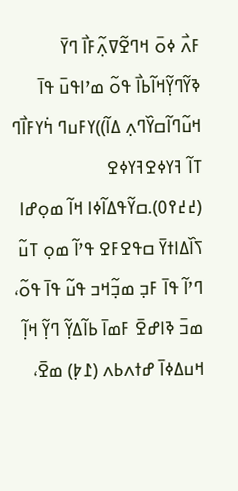ߓߍ߯ ߦߋ߫ ߞߣߐ߬ߜߍ߲߬ߓߊ߯ ߣߌ߫ ߢߌ߬ߣߌ߲߬ߞߊ߬ߕߊ߯ ߟߋ߬ ߘߴߊߟߎ߫ ߟߊ߫ ߞߎ߬ߣߊ߬ߛߌ߰ߣߍ߲ ߡߊ߬))ߌߓߎߣ ߤ߭ߌߓߊ߯ߣ ߠߊ߬ ߔߌߦߐߔߌߦߐ (߄߄߉߀).ߛߌ߬ߟߡߊ߬ߦߊ ߞߊ߬ ߘߋ߲ߝߊ ߖߊ߰ߡߊߙߌ߫ ߛߟߐߓߐ ߟߴߊ߬ ߘߋ߲ ߠߎ߬ ߣߴߊ߬ ߟߊ߫ ߓߏ߲ ߘߏ߲߬ߞߏ ߟߎ߬ ߟߊ߫ ߟߋ߬، ߘߏ߫ ߢߊߝߐ߫ ߓߘߊ߫ ߕߊ߬ߡߌ߲߬ ߣߌ߲߬ ߞߊ߲߬ ߞߎߡߦߊ߫ ߝߙߍߕߍ (߁߈߲) ߘߐ߫،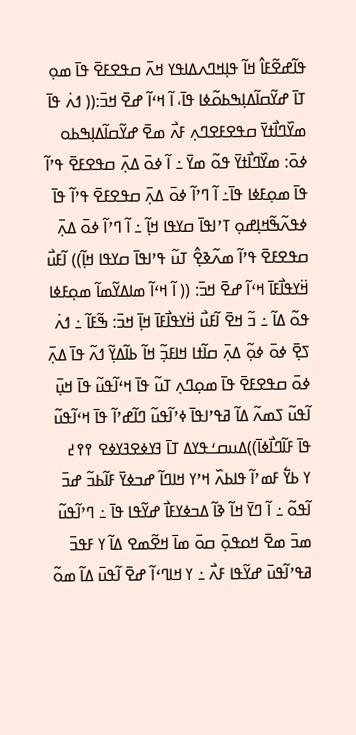ߟߊ߬ߝߐ߬ߓߊ߮ ߞߊ߬ ߟߊ߲ߞߣߍߡߊߟߌ ߞߍ߫ ߛߟߐߓߐ߫ ߟߊ߫ ߘߋ߲ ߠߊ߫ ߝߌ߬ߛߊ߬ߡߊ߲ߒߕߋ߬ߦߊ ߟߊ߫، ߊ߬ ߞߵߊ߬ ߝߐ߫ ߞߏ߫:(( ߗߍ߭ ߟߊ߫ ߘߌ߰ߣߊ߯ߙߌ߫ ߛߟߐߓߐߣߍ߲ ߓߍ߯ ߘߐ߫ ߝߌ߬ߛߊ߬ߡߊ߲ߒߕߋ ߦߋ߫: ߘߌ߰ߣߊ߯ߙߌ߫ ߟߋ߬ ߘߌ߫ ߸ ߊ߬ ߦߋ߫ ߡߍ߲߫ ߛߟߐߓߐ߫ ߟߴߊ߬ ߟߊ߫ ߘߋ߲ߓߦߊ ߟߊ߫߸ ߊ߬ ߣߴߊ߬ ߦߋ߫ ߡߍ߲߫ ߛߟߐߓߐ߫ ߟߴߊ߬ ߟߊ߫ ߦߟߍ߬ߒ߬ߞߊ߲ߝߋ߲ ߠߴߊߟߊ߫ ߛߌߟߊ ߞߊ߲߬ ߸ ߊ߬ ߣߴߊ߬ ߦߋ߫ ߡߍ߲߫ ߛߟߐߓߐ߫ ߟߴߊ߬ ߘߍ߬ߢߐ߲߮ ߠߎ߬ ߟߴߊߟߊ߫ ߛߌߟߊ ߞߊ߲߬)) ߊ߬ߓߎ߯ ߞ߳ߌߟߊ߯ߓߊ߫ ߞߵߊ߬ ߝߐ߫ ߞߏ߫: (( ߊ߬ ߞߵߊ߬ ߘߊߡߌ߬ߘߊ߬ ߘߋ߲ߓߦߊ ߟߋ߬ ߡߊ߬ ߸ ߏ߬ ߞߐ߫ ߊ߬ߓߎ߯ ߞ߳ߌߟߊ߯ߓߊ߫ ߞߊ߲߫ ߞߏ߫: ߒ߬ߓߊ߬ ߸ ߗߍ߭ ߖߐ߲߫ ߦߋ߫ ߦߋ߲߬ ߡߍ߲߫ ߛߊ߬ߙߊ ߞߊߓߏ߲߬ ߞߊ߬ ߕߊ߬ߡߌ߲߬ ߗߍ߬ ߟߊ߫ ߡߍ߲߫ ߦߋ߫ ߛߟߐߓߐ߫ ߟߊ߫ ߘߋ߲ߣߍ߲ ߠߎ߬ ߟߊ߫ ߞߵߊ߬ߟߎ߬ ߟߊ߫ ߞߎ߲߫ ߊ߬ߟߎ߬ ߖߘߍ߬ ߡߊ߬ ߥߟߴߊߟߊ߫ ߦߴߊ߬ߟߎ߬ ߣߊ߬ߝߴߊ߬ ߟߊ߫ ߞߵߊ߬ߟߎ߬ ߟߊ߫ ߓߊ߬ߣߊ߯ߦߊ߫))ߡߎߛߑߟߌߡ ߠߊ߫ ߔߌߦߐߔߌߦߐ ߉߉߄
ߌ ߕߌ߱ ߓߘߴߊ߬ ߟߊߕߍ߰ ߞߴߌ ߞߊߣߊ߬ ߝߏߦߌ߫ ߓߊ߬ߕߏ߬ ߝߏ߫ ߊ߬ߟߋ߬ ߸ ߊ߬ ߣߌ߫ ߞߊ߬ ߢߊ߬ ߡߏߦߌߓߊ߯ ߝߌ߬ߟߊ ߟߊ߫ ߸ ߣߴߊ߬ߟߎ߬ ߘߏ߫ ߘߐ߫ ߞߋߟߋ߲߫ ߛߋ߫ ߘߊ߫ ߞߐ߬ߘߐ ߡߊ߬ ߌ ߓߟߏ߫ ߥߟߴߊ߬ߟߎ߫ ߝߌ߬ߟߊ ߓߍ߯ ߸ ߌ ߞߊߣߵߊ߬ ߝߐ߫ ߊ߬ߟߎ߫ ߡߊ߬ ߘߋ߬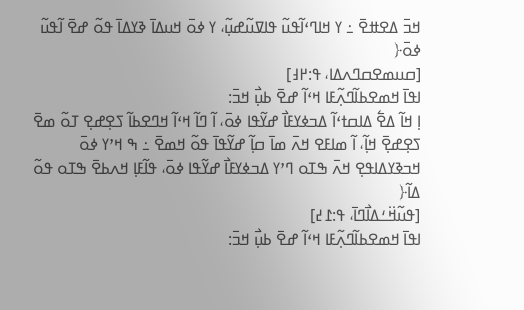ߞߏ߫ ߡߐߚߐ߫ ߸ ߌ ߞߊߣߵߊ߬ߟߎ߬ ߟߊߜߎ߬ߝߎ߲߬، ߌ ߦߋ߫ ߞߎߡߊ߫ ߢߌߡߊ߫ ߟߋ߬ ߝߐ߫ ߊ߬ߟߎ߬ ߦߋ߫﴿
[ߛߎߘߐߛߣߍߡߊ، ߟ:߂߃]
ߊߟߊ߫ ߞߘߐߕߊ߬ߣߍ߲߬ߓߊ ߞߵߊ߬ ߝߐ߫ ߕߎ߲߯ ߞߏ߫:
ߊ߲ ߞߊ߬ ߡߐ߱ ߡߊߛߙߵߊ߬ ߡߏߦߌߓߊ߯ ߝߌ߬ߟߊ ߦߋ߫، ߊ߬ ߣߊ߬ ߞߵߊ߬ ߞߣߐߕߊ߬ ߖߐ߲ߝߐ߲ ߠߋ߬ ߘߐ߫ ߖߐ߲ߝߐ߲߫ ߞߊ߲߬، ߊ߬ ߘߊߓߐ ߞߍ߫ ߘߊ߫ ߛߊ߲߬ ߝߌ߬ߟߊ߫ ߟߋ߬ ߞߘߐ߫ ߸ ߒ ߞߴߌ ߦߋ߫ ߞߏߢߌߡߊߟߐ߲ ߞߍ߫ ߒߠߋ ߣߴߌ ߡߏߦߌߓߊ߯ ߝߌ߬ߟߊ ߦߋ߫، ߟߊ߬ߓߊ߲ ߞߍߕߐ߫ ߒߠߋ ߟߋ߬ ߡߊ߬﴿
[ߟߎ߬ߞ߳ߑߡߊ߯ߣߊ߫، ߟ:߁߄]
ߊߟߊ߫ ߞߘߐߕߊ߬ߣߍ߲߬ߓߊ ߞߵߊ߬ ߝߐ߫ ߕߎ߲߯ ߞߏ߫: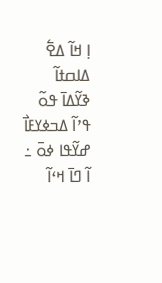ߊ߲ ߞߊ߬ ߡߐ߱ ߡߊߛߙߊ߬ ߢߌ߬ߡߊ߫ ߟߋ߬ ߟߴߊ߬ ߡߏߦߌߓߊ߯ ߝߌ߬ߟߊ ߦߋ߫ ߸ ߊ߬ ߣߊ߫ ߞߵߊ߬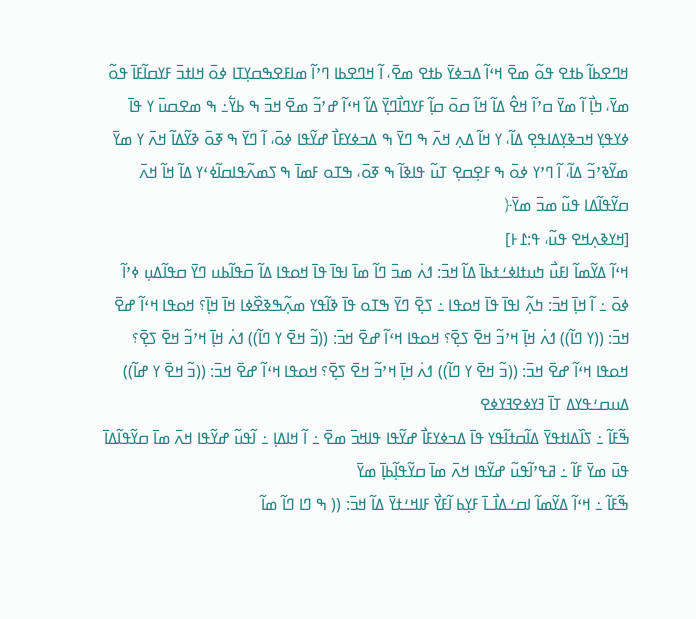ߞߣߐߕߊ߬ ߕߙߐ ߟߋ߬ ߘߐ߫ ߞߵߊ߬ ߡߏߦߌ߫ ߕߙߐ ߘߐ߫، ߊ߬ ߞߣߐߕߊ ߣߴߊ߬ ߘߊߓߐߒߛߌ߲ߠߊ ߦߋ߫ ߞߊߙߏ߫ ߓߌߛߊ߬ߓߊ߫ ߟߋ߬ ߘߌ߫، ߤߊ߲߯ ߊ߬ ߘߌ߫ ߛߴߊ߬ ߞߐ߮ ߡߊ߬ ߞߊ߬ ߛߋ߫ ߛߊ߲߬ ߓߌߣߊ߯ߣߌ߲߫ ߡߊ߬ ߞߵߊ߬ ߝߴߏ߬ ߘߐ߫ ߞߏ߫ ߒ ߕߌ߱߸ ߒ ߘߐߛߎ߫ ߌ ߟߊ߫ ߦߌߟߌ߲ ߞߏߢߌ߲ߡߊߟߐ߲ ߡߊ߬، ߌ ߞߊ߬ ߡߍ߲ ߞߍ߫ ߒ ߣߌ߫ ߒ ߡߏߦߌߓߊ߯ ߝߌ߬ߟߊ ߦߋ߫، ߊ߬ ߣߌ߫ ߒ ߧߋ߫ ߢߌ߬ߡߊ߬ ߞߍ߫ ߌ ߘߌ߫ ߘߌ߬ߢߴߏ߬ ߡߊ߬، ߊ߬ ߣߴߌ ߦߋ߫ ߒ ߓߐ߲ߛߐ߲ ߠߎ߬ ߟߊߢߊ߬ ߒ ߧߋ߫، ߒߠߋ ߓߘߊ߫ ߒ ߖߘߍ߬ߟߊߛߊ߬ߦߵߌ ߡߊ߬ ߞߊ߬ ߞߍ߫ ߛߌ߬ߟߊ߬ߡߊ ߟߎ߬ ߘߏ߫ ߘߌ߫﴿
[ߞߌߢߍ߲ߞߐ ߟߎ߬، ߟ:߁߅]
ߞߵߊ߬ ߡߌ߬ߘߊ߬ ߊߓߎ߯ ߤߎߙߊߦߑߙߕߊ߫ ߡߊ߬ ߞߏ߫: ߗߍ߭ ߘߏ߫ ߣߊ߬ ߘߊ߫ ߊߟߊ߫ ߟߊ߫ ߞߋߟߊ ߡߊ߬ ߛ߫ߟߊ߬ߕߎ ߣߌ߫ ߛߟߊ߬ߡߎ߲ ߦߴߊ߬ ߦߋ߫ ߸ ߊ߬ ߞߊ߲߫ ߞߏ߫: ߤߍ߲߬ ߊߟߊ߫ ߟߊ߫ ߞߋߟߊ ߸ ߖߐ߲߫ ߣߌ߫ ߒߠߋ ߟߊ߫ ߢߊ߬ߟߌ ߘߍ߲߬ߒߢߐ߰ߦߊ ߞߊ߫ ߞߊ߲߫؟ ߞߋߟߊ ߞߵߊ߬ ߝߐ߫ ߞߏ߫: ((ߌ ߣߊ߬)) ߗߍ߭ ߞߊ߲߫ ߞߴߏ߬ ߞߐ߫ ߖߐ߲߫؟ ߞߋߟߊ ߞߵߊ߬ ߝߐ߫ ߞߏ߫: ((ߏ߬ ߞߐ߫ ߌ ߣߊ߬)) ߗߍ߭ ߞߊ߲߫ ߞߴߏ߬ ߞߐ߫ ߖߐ߲߫؟ ߞߋߟߊ ߞߵߊ߬ ߝߐ߫ ߞߏ߫: ((ߏ߬ ߞߐ߫ ߌ ߣߊ߬)) ߗߍ߭ ߞߊ߲߫ ߞߴߏ߬ ߞߐ߫ ߖߐ߲߫؟ ߞߋߟߊ ߞߵߊ߬ ߝߐ߫ ߞߏ߫: ((ߏ߬ ߞߐ߫ ߌ ߝߊ߬))
ߡߎߛߑߟߌߡ ߠߊ߫ ߔߌߦߐߔߌߦߐ
ߒ߬ߓߊ߬ ߸ ߖߊ߰ߡߊߙߟߌ߫ ߡߊ߬ߛߙߊ߬ߟߌ ߟߊ߫ ߡߏߦߌߓߊ߯ ߝߌ߬ߟߊ ߟߊߞߏ߫ ߘߐ߫ ߸ ߊ߬ ߞߊߡߊ߲ ߸ ߊ߬ߟߎ߬ ߝߌ߬ߟߊ ߞߍ߫ ߘߊ߫ ߛߌ߬ߟߊ߬ߡߊ߫ ߟߎ߫ ߘߌ߫ ߓߊ߬ ߸ ߥߟߴߊ߬ߟߎ߬ ߝߌ߬ߟߊ ߞߍ߫ ߘߊ߫ ߛߌ߬ߟߊ߲߬ߕߊ߲߫ ߘߌ߫
ߒ߬ߓߊ߬ ߸ ߞߵߊ߬ ߡߌ߬ߘߊ߬ ߊߛߑߡߊ߯ߺߊ߫ ߓߌ߲ߕ ߊ߬ߓߌ߯ ߓߊߞߑߙߌ߫ ߡߊ߬ ߞߏ߫: (( ߒ ߣߊ ߣߊ߬ ߘߊ߬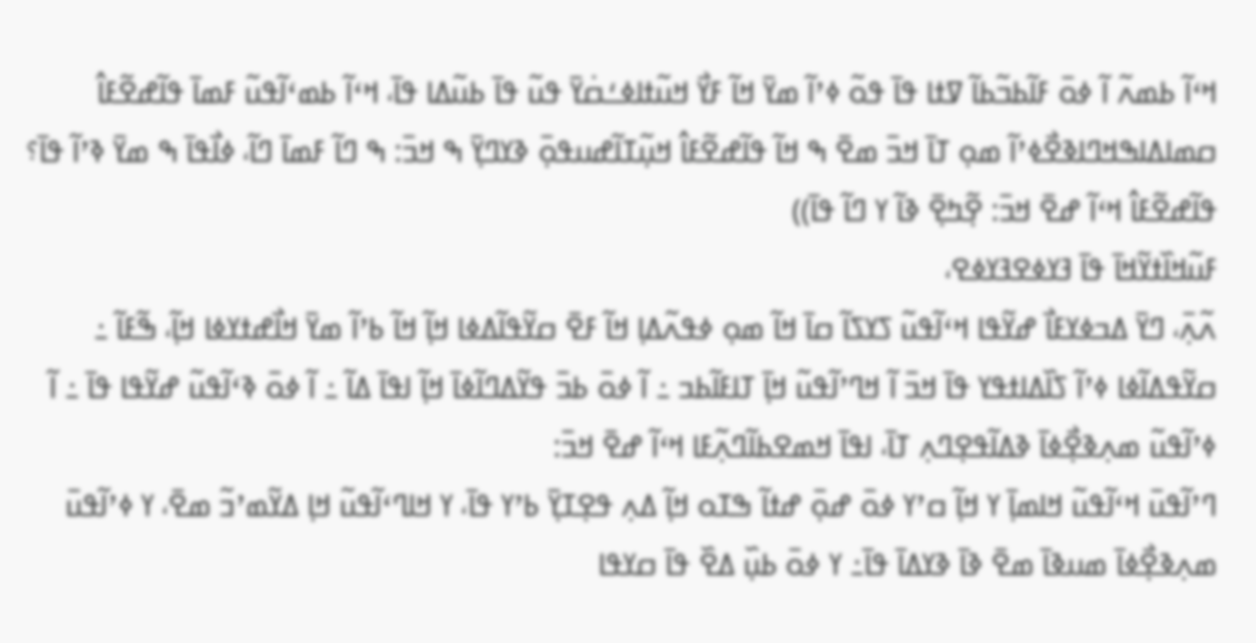ߞߵߊ߬ ߕߘߍ߬ ߊ߬ ߦߋ߫ ߓߊ߬ߕߏ߬ߕߊ߬ ߜߙߊ ߟߊ߫ ߟߋ߬ ߦߴߊ߬ ߘߌ߫ ߞߊ߬ ߓߌ߯ ߞߎ߬ߙߊߦߑߛ߭ߌ߫ ߟߎ߬ ߟߊ߫ ߕߎ߬ߡߊ ߟߊ߫، ߞߵߊ߬ ߕߘߵߊ߬ߟߎ߬ ߓߘߊ߫ ߟߊ߬ߝߐ߬ߓߊ߮ ߛߘߊߡߊߒߞߣߊߢߐ߯ߦߴߊ߬ ߘߋ߲ ߠߊ߫ ߞߏ߫ ߘߐ߫ ߒ ߞߊ߬ ߟߊ߬ߝߐ߬ߓߊ߮ ߞߎ߲߬ߠߊ߬ߝߎߟߋ߲߫ ߢߌߣߌ߲߫ ߒ ߞߏ߫: ߒ ߣߊ߬ ߓߘߊ߫ ߣߊ߬، ߦߊ߯ߟߊ߫ ߒ ߘߌ߫ ߢߴߊ߬ ߟߊ߫؟ ߟߊ߬ߝߐ߬ߓߊ߮ ߞߵߊ߬ ߝߐ߫ ߞߏ߫: ߐ߲߬ߤߐ߲߫ ߢߊ߬ ߌ ߣߊ߬ ߟߊ߫))
ߓߎ߬ߞߊ߰ߙߌ߬ߞߊ߫ ߟߊ߫ ߔߌߦߐߔߌߦߐ،
ߍ߬ߍ߲߫، ߣߌ߫ ߡߏߦߌߓߊ߯ ߝߌ߬ߟߊ ߞߵߊ߬ߟߎ߬ ߖߌߖߊ߬ ߛߊ߫ ߞߊ߬ ߘߋ߲ ߦߟߍ߬ߡߊ߲ ߞߊ߬ ߓߐ߫ ߛߌ߬ߟߊ߬ߡߦߊ ߞߊ߲߬ ߞߊ߬ ߕߴߊ߬ ߘߌ߫ ߞߊ߯ߝߙߌߦߊ ߞߊ߲߬، ߒ߬ߓߊ߬ ߸ ߛߌ߬ߟߡߊ߬ߦߊ ߦߴߊ߬ ߖߊ߰ߡߊߙߟߌ ߟߊ߫ ߞߏ߫ ߊ߬ ߞߣߴߊ߬ߟߎ߬ ߞߊ߲߫ ߠߊߓߊ߬ߕߏ ߸ ߊ߬ ߦߋ߫ ߕߏ߫ ߟߌ߬ߡߣߊ߬ߦߊ߫ ߞߊ߲߬ ߊߟߊ߫ ߡߊ߬ ߸ ߊ߬ ߦߋ߫ ߢߵߊ߬ߟߎ߬ ߝߌ߬ߟߊ ߟߊ߫ ߸ ߊ߬ ߦߴߊ߬ߟߎ߬ ߘߍ߲ߢߐ߲߯ߦߊ߫ ߢߡߊ߬ߟߐ߲ߣߍ߲ ߠߊ߫، ߊߟߊ߫ ߞߘߐߕߊ߬ߣߍ߲߬ߓߊ ߞߵߊ߬ ߝߐ߫ ߞߏ߫:
ߣߴߊ߬ߟߎ߫ ߞߵߊ߬ߟߎ߬ ߞߊߘߊ߲߫ ߌ ߞߊ߲߬ ߛߴߌ ߦߋ߫ ߝߋ߲߫ ߝߙߊ߬ ߒߠߋ ߞߊ߲߬ ߡߍ߲ ߟߐ߲ߠߌ߲߫ ߕߴߌ ߟߊ߫، ߌ ߞߊߣߵߊ߬ߟߎ߬ ߞߊ߲ ߡߌ߬ߘߴߏ߬ ߘߐ߫، ߌ ߦߴߊ߬ߟߎ߫ ߘߍ߲ߢߐ߲߯ߦߊ߫ ߘߎߢߊ߫ ߘߐ߫ ߢߊ߫ ߢߌߡߊ߫ ߟߊ߫߸ ߌ ߦߋ߫ ߕߎ߲߰ ߡߐ߰ ߟߊ߫ ߛߌߟߊ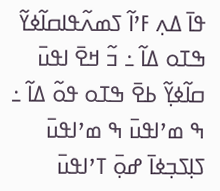ߟߊ߫ ߡߍ߲ ߓߴߊ߬ ߖߘߍ߬ߟߊߛߊ߬ߦߌ߬ ߒߠߋ ߡߊ߬ ߸ ߏ߬ ߞߐ߫ ߊߟߎ߫ ߛߊ߬ߦߌ߲߬ ߕߐ߫ ߒߠߋ ߟߋ߬ ߡߊ߬ ߸ ߒ ߘߴߊߟߎ߫ ߒ ߘߴߊߟߎ߫ ߖߊ߲ߖߏ߲ߦߊ߫ ߝߋ߲߫ ߠߴߊߟߎ߫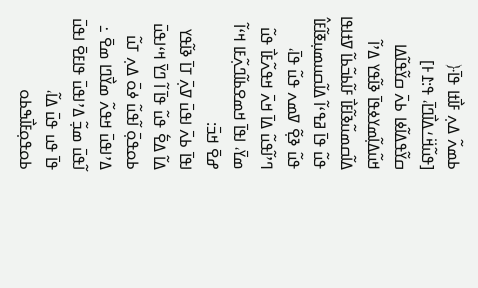ߕߘߍ߬ ߡߍ߲ ߓߊ߯ߙߊ ߟߊ߫﴿
[ߟߎ߬ߞ߳ߑߡߊ߯ߣߊ߫، ߟ:߁߅]
ߛߌ߬ߟߡߊ߬ߦߊ ߕߍ߫ ߛߌ߬ߟߊ߬ߡߊ ߞߎ߬ߡߊ߲߬ߘߌߦߟߊ߫ ߢߊ߬ߟߌ ߡߴߊ߬ ߡߊ߬ߛߘߎ߬ߢߊ߬ߓߊ߯ ߓߊ߬ߕߏ߬ߕߊ߬ ߜߙߊߟߊ ߟߎ߬ ߟߊ߫ ߥߟߵߊ߬ ߡߊ߬ߛߎߘߎ߲ߧߊ߬ߓߊ߮ ߟߎ߬ ߢߐ߲߬ ߜߘߍ ߟߎ߬ ߟߊ߫، ߣߴߊ߬ߟߎ߬ ߡߊ߫ ߞߍ߫ ߞߟߍ߬ߓߊ߯ ߟߎ߬ ߘߌ߫، ߊߟߊ߫ ߞߘߐߕߊ߬ߣߍ߲߬ߓߊ ߞߵߊ߬ ߝߐ߫ ߞߏ߫:
ߊߟߊ߫ ߕߍ߫ ߊߟߎ߫ ߜߍ߲߫ ߠߊ߫ ߢߊ߬ߟߌ ߡߊ߬ ߡߐ߱ ߟߎ߬ ߟߊ߫ ߊ߬ ߣߌ߫ ߞߵߊߟߎ߫ ߕߋߟߋ߲߫ ߊ߬ߟߎ߬ ߦߋ߫ ߡߍ߲ ߠߎ߬ ߡߴߊߟߎ߫ ߞߟߍ߬ ߘߌ߯ߣߊ ߘߐ߫ ߸ ߊ߬ߟߎ߫ ߘߏ߲߬ ߡߴߊߟߎ߫ ߟߊߓߐ߫ ߊߟߎ߫ ߟߊ߫ ߟߎ ߟߎ߫ ߡߊ߬، ߕߋߟߋ߲ߓߊ߯ߒߕߋ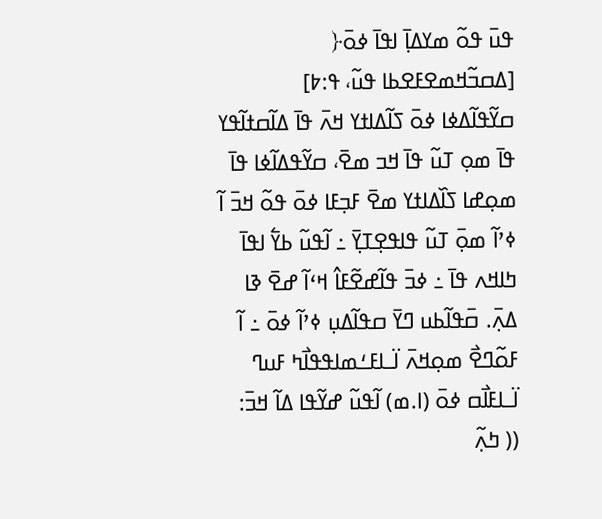ߟߎ߫ ߟߋ߬ ߘߌߡߊ߲߫ ߊߟߊ߫ ߦߋ߫﴿
[ߡߛߏ߬ߞߘߐߓߐߕߊ ߟߎ߬، ߟ:߈]
ߛߌ߬ߟߊ߬ߡߦߊ ߦߋ߫ ߖߊ߬ߡߊߙߌ ߞߍ߫ ߟߊ߫ ߡߊ߬ߛߙߊ߬ߟߌ ߟߊ߫ ߘߋ߲ ߠߎ߬ ߟߊ߫ ߞߏ ߘߐ߫، ߛߌ߬ߟߡߊ߬ߦߊ ߟߊ߫ ߘߋ߲ߝߊ ߖߊ߰ߡߊߙߌ ߘߐ߫ ߓߏ߲ߓߊ ߦߋ߫ ߟߋ߬ ߞߏ߫ ߊ߬ ߦߴߊ߬ ߘߋ߲߫ ߠߎ߬ ߟߊߟߐ߲ߠߌ߲߫ ߸ ߊ߬ߟߎ߬ ߕߌ߱ ߊߟߊ߫ ߤߊߞߍ ߟߊ߫ ߸ ߦߏ߫ ߟߊ߬ߝߐ߬ߓߊ߮ ߞߵߊ߬ ߝߐ߫ ߢߊ ߡߍ߲߫. ߛ߫ߟߊ߬ߕߎ ߣߌ߫ ߛߟߊ߬ߡߎ߲ ߦߴߊ߬ ߦߋ߫ ߸ ߊ߬ ߓߋ߬ߣߐ߯ ߘߋ߲ߞߍ߫ ߊ߳ߺߊߓߑߘߊߟߟߊ߯ߤ ߓߎߣ ߊ߳ߺߊߓߊ߯ߛ ߦߋ߫ (ߊ.ߘ) ߊ߬ߟߎ߬ ߝߌ߬ߟߊ ߡߊ߬ ߞߏ߫:
(( ߤߍ߲߬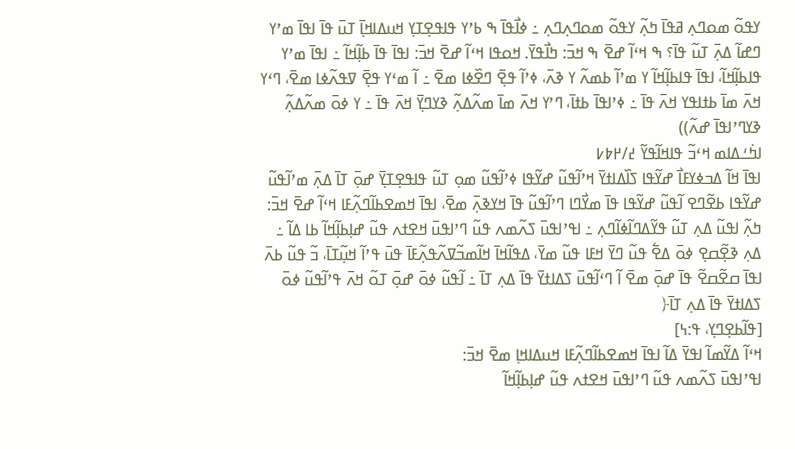ߌߟߋ߬ ߘߋߣߍ߲ ߥߟߊ߫ ߤߍ߲߬ ߌߟߋ߬ ߘߋߣߍ߲ߣߍ߲ ߸ ߦߊ߯ߟߊ߫ ߒ ߕߴߌ ߟߊߟߐ߲ߠߌ߲ ߞߎߡߊߞߊ߲߫ ߠߎ߫ ߟߊ߫ ߊߟߊ߫ ߘߴߌ ߣߝߊ߬ ߡߍ߲߫ ߠߎ߬ ߟߊ߫؟ ߒ ߞߵߊ߬ ߝߐ߫ ߒ ߞߏ߫: ߤߊ߯ߟߌ߫. ߞߋߟߊ ߞߵߊ߬ ߝߐ߫ ߞߏ߫: ߊߟߊ߫ ߟߊ߫ ߕߊ߲߬ߞߊ߬ ߸ ߊߟߊ߫ ߘߴߌ ߟߊߕߊ߲߬ߞߊ߬، ߊߟߊ߫ ߟߊߕߊ߲߬ߞߊ߬ ߌ ߘߴߊ߬ ߕߘߍ߬ ߌ ߢߍ߫، ߦߴߊ߬ ߟߐ߲߫ ߣߐ߰ߦߊ ߘߐ߫ ߸ ߊ߬ ߘߵߌ ߟߐ߲߫ ߜߟߍ߬ߦߊ ߘߐ߫، ߣߵߌ ߞߍ߫ ߘߊ߫ ߕߙߊߟߌ ߞߍ߫ ߟߊ߫ ߸ ߦߴߊߟߊ߫ ߕߙߊ߫، ߣߴߌ ߞߍ߫ ߘߊ߫ ߘߍ߬ߡߍ߲߬ ߢߌߣߌ߲߫ ߞߍ߫ ߟߊ߫ ߸ ߌ ߦߋ߫ ߘߍ߬ߡߍ߲߬ ߢߌߣߴߊߟߊ߫ ߝߍ߬))
ߊߤ߭ߑߡߊߘ ߞߵߏ߬ ߟߊߞߊ߬ߟߌ߬ ߄/߂߈߇
ߊߟߊ߫ ߞߊ߬ ߡߏߦߌߓߊ߯ ߝߌ߬ߟߊ ߖߊ߰ߡߊߙߌ߫ ߞߴߊ߬ߟߎ߬ ߝߌ߬ߟߊ ߦߴߊ߬ߟߎ߬ ߘߋ߲ ߠߎ߬ ߟߊߟߐ߲ߠߌ߲߫ ߝߋ߲߫ ߠߊ߫ ߡߍ߲߫ ߘߴߊ߬ߟߎ߬ ߝߌ߬ߟߊ ߕߐ߬ߣߐ ߊ߬ߟߎ߬ ߝߌ߬ߟߊ ߟߊ߫ ߘߌ߯ߣߊ ߣߴߊ߬ߟߎ߬ ߟߊ߫ ߞߌߢߍ߲߫ ߘߐ߫، ߊߟߊ߫ ߞߘߐߕߊ߬ߣߍ߲߬ߓߊ ߞߵߊ߬ ߝߐ߫ ߞߏ߫:
ߤߍ߲߬ ߊߟߎ߬ ߡߍ߲ ߠߎ߬ ߟߌ߬ߡߣߊ߬ߦߊ߬ߣߍ߲ ߸ ߊߟߴߊߟߎ߫ ߖߍ߬ߘߍ ߟߎ߬ ߣߴߊߟߎ߫ ߞߐߙߍ ߟߎ߬ ߝߊ߲ߕߊ߲߬ߞߊ߬ ߕߊ ߡߊ߬ ߸ ߡߍ߲ ߢߐ߲߬ߛߐ߲ ߦߋ߫ ߡߐ߱ ߟߎ߬ ߣߌ߫ ߞߓߊ ߟߎ߬ ߘߌ߫، ߡߟߊ߬ߞߊ߫ ߞߊ߬ߘߏ߬ߜߍ߬ߟߍ߲߬ߓߊ߫ ߟߎ߫ ߟߴߊ߬ ߞߎ߲߬ߠߊ߫، ߏ߬ ߟߎ߬ ߕߍ߫ ߊߟߊ߫ ߛߐ߬ߛߐ߬ ߟߊ߫ ߝߋ߲߫ ߘߐ߫ ߊ߬ ߣߵߊ߬ߟߎ߫ ߖߡߊߙߌ߫ ߟߊ߫ ߡߍ߲ ߠߊ߫ ߸ ߊ߬ߟߎ߬ ߦߋ߫ ߝߋ߲߫ ߠߋ߬ ߞߍ߫ ߟߴߊ߬ߟߎ߬ ߦߋ߫ ߖߡߊߙߌ߫ ߟߊ߫ ߡߍ߲ ߠߊ߫﴿
[ߟߊ߬ߕߐ߲ߣߌ߲، ߟ:߆]
ߞߵߊ߬ ߡߌ߬ߘߊ߬ ߊߟߌ߫ ߡߊ߬ ߊߟߊ߫ ߞߘߐߕߊ߬ߣߍ߲߬ߓߊ ߞߎߡߊߞߊ߲ ߘߐ߫ ߞߏ߫:
ߊߟߴߊߟߎ߫ ߖߍ߬ߘߍ ߟߎ߬ ߣߴߊߟߎ߫ ߞߐߙߍ ߟߎ߬ ߝߊ߲ߕߊ߲߬ߞߊ߬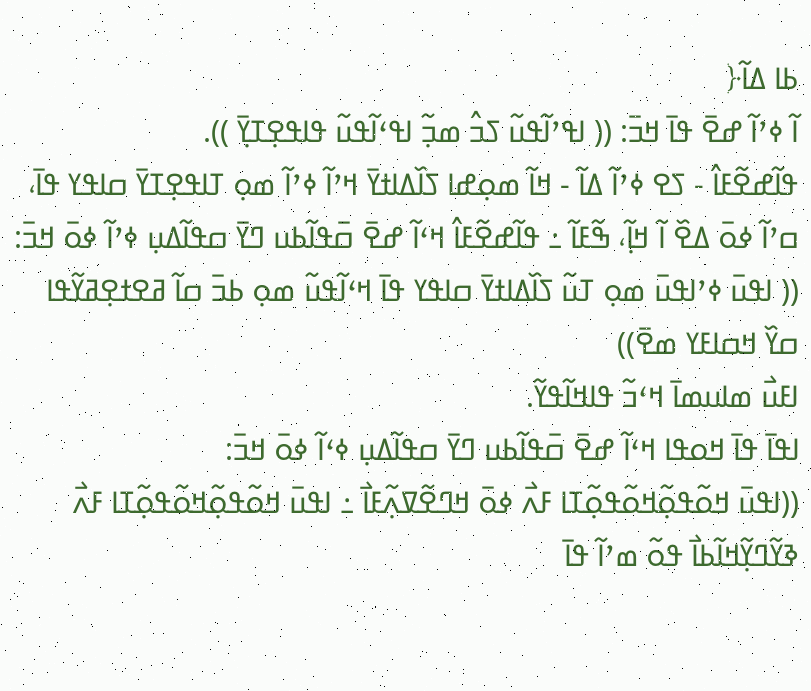ߕߊ ߡߊ߬﴿
ߊ߬ ߦߴߊ߬ ߝߐ߫ ߟߊ߫ ߞߏ߫: (( ߊߟߴߊ߬ߟߎ߬ ߖߏ߮ ߘߏ߲߬ ߊߟߵߊ߬ߟߎ߬ ߟߊߟߐ߲ߠߌ߲߫ )).
ߟߊ߬ߝߐ߬ߓߊ߮ - ߖߐ ߦߴߊ߬ ߡߊ߬ - ߞߊ߬ ߘߋ߲ߝߊ ߖߊ߰ߡߊߙߌ߫ ߞߴߊ߬ ߦߴߊ߬ ߘߋ߲ ߠߊߟߐ߲ߠߌ߫ ߛߊߟߌ ߟߊ߫، ߛߴߊ߬ ߦߋ߫ ߡߐ߰ ߊ߬ ߞߊ߲߬، ߒ߬ߓߊ߬ ߸ ߟߊ߬ߝߐ߬ߓߊ߮ ߞߵߊ߬ ߝߐ߫ ߛ߫ߟߊ߬ߕߎ ߣߌ߫ ߛߟߊ߬ߡߎ߲ ߦߴߊ߬ ߦߋ߫ ߞߏ߫:
(( ߊߟߎ߫ ߦߴߊߟߎ߫ ߘߋ߲ ߠߎ߬ ߖߊ߰ߡߊߙߌ߫ ߛߊߟߌ ߟߊ߫ ߞߵߊ߬ߟߎ߬ ߘߋ߲ ߕߏ߫ ߛߊ߬ ߥߐߙߐ߲ߥߌ߬ߟߊ ߛߌ߰ ߞߛߊߓߌ ߘߐ߫))
ߊߓߎ߯ ߘߊߎߘߊ߫ ߞߵߏ߬ ߟߊߞߊ߬ߟߌ߬.
ߊߟߊ߫ ߟߊ߫ ߞߋߟߊ ߞߵߊ߬ ߝߐ߫ ߛ߫ߟߊ߬ߕߎ ߣߌ߫ ߛߟߊ߬ߡߎ߲ ߦߵߊ߬ ߦߋ߫ ߞߏ߫:
((ߊߟߎ߫ ߞߋ߬ߟߋ߲߬ߞߋ߬ߟߋ߲߬ߠߊ ߓߍ߯ ߦߋ߫ ߞߣߐ߬ߜߍ߲߬ߓߊ߯ ߸ ߊߟߎ߫ ߞߋ߬ߟߋ߲߬ߞߋ߬ߟߋ߲߬ߠߊ ߓߍ߯ ߢߌ߬ߣߌ߲߬ߞߊ߬ߕߊ߯ ߟߋ߬ ߘߴߊ߬ ߟߊ߫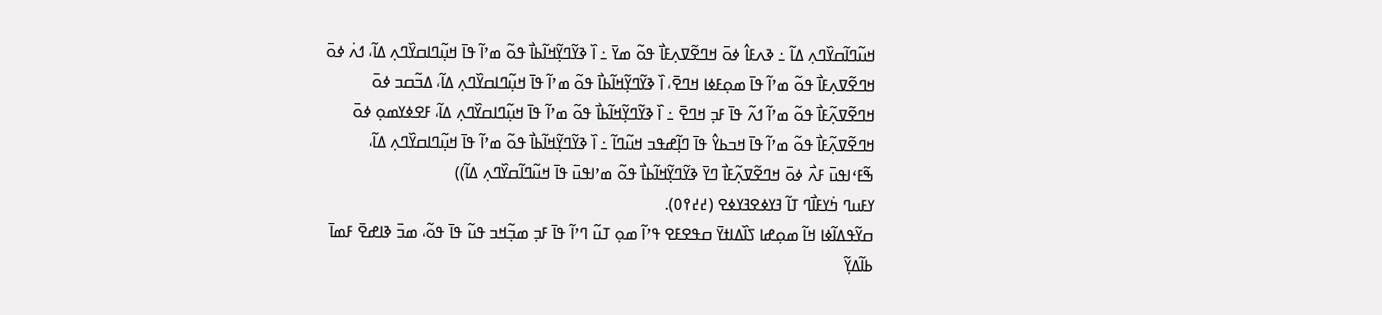ߞߎ߬ߣߊ߬ߛߌ߰ߣߍ߲ ߡߊ߬ ߸ ߢߍߓߊ߮ ߦߋ߫ ߞߣߐ߬ߜߍ߲ߓߊ߯ ߟߋ߬ ߘߌ߫ ߸ ߊ߰ ߢߌ߬ߣߌ߲߬ߞߊ߬ߕߊ߯ ߟߋ߬ ߘߴߊ߬ ߟߊ߫ ߞߎ߲߬ߣߊߛߌ߰ߣߍ߲ ߡߊ߬، ߗߍ߭ ߦߋ߫ ߞߣߐ߬ߜߍ߲ߓߊ߯ ߟߋ߬ ߘߴߊ߬ ߟߊ߫ ߘߋ߲ߓߦߊ ߞߣߐ߫، ߊ߰ ߢߌ߬ߣߌ߲߬ߞߊ߬ߕߊ߯ ߟߋ߬ ߘߴߊ߬ ߟߊ߫ ߞߎ߲߬ߣߊߛߌ߰ߣߍ߲ ߡߊ߬، ߡߏ߬ߛߏ ߦߋ߫ ߞߣߐ߬ߜߍ߲߬ߓߊ߯ ߟߋ߬ ߘߴߊ߬ ߗߍ߬ ߟߊ߫ ߓߏ߲ ߞߣߐ߫ ߸ ߊ߰ ߢߌ߬ߣߌ߲߬ߞߊ߬ߕߊ߯ ߟߋ߬ ߘߴߊ߬ ߟߊ߫ ߞߎ߲߬ߣߊߛߌ߰ߣߍ߲ ߡߊ߬، ߓߐߦߌߘߋ߲ ߦߋ߫ ߞߣߐ߬ߜߍ߲߬ߓߊ߯ ߟߋ߬ ߘߴߊ߬ ߟߊ߫ ߞߏߕߌ߮ ߟߊ߫ ߣߊ߲߬ߝߟߏ ߞߎ߬ߣߊ߬ ߸ ߊ߰ ߢߌ߬ߣߌ߲߬ߞߊ߬ߕߊ߯ ߟߋ߬ ߘߴߊ߬ ߟߊ߫ ߞߎ߲߬ߣߊߛߌ߰ߣߍ߲ ߡߊ߬، ߒ߬ߓߵߊߟߎ߫ ߓߍ߯ ߦߋ߫ ߞߣߐ߬ߜߍ߲߬ߓߊ߯ ߣߌ߫ ߢߌ߬ߣߌ߲߬ߞߊ߬ߕߊ߯ ߟߋ߬ ߘߴߊߟߎ߫ ߟߊ߫ ߞߎ߬ߣߊ߬ߛߌ߰ߣߍ߲ ߡߊ߬))
ߌߓߎߣ ߤ߭ߌߓߊ߯ߣ ߠߊ߬ ߔߌߦߐߔߌߦߐ (߄߄߉߀).
ߛߌ߬ߟߡߊ߬ߦߊ ߞߊ߬ ߘߋ߲ߝߊ ߖߊ߰ߡߊߙߌ߫ ߛߟߐߓߐ ߟߴߊ߬ ߘߋ߲ ߠߎ߬ ߣߴߊ߬ ߟߊ߫ ߓߏ߲ ߘߏ߲߬ߞߏ ߟߎ߬ ߟߊ߫ ߟߋ߬، ߘߏ߫ ߢߊߝߐ߫ ߓߘߊ߫ ߕߊ߬ߡߌ߲߬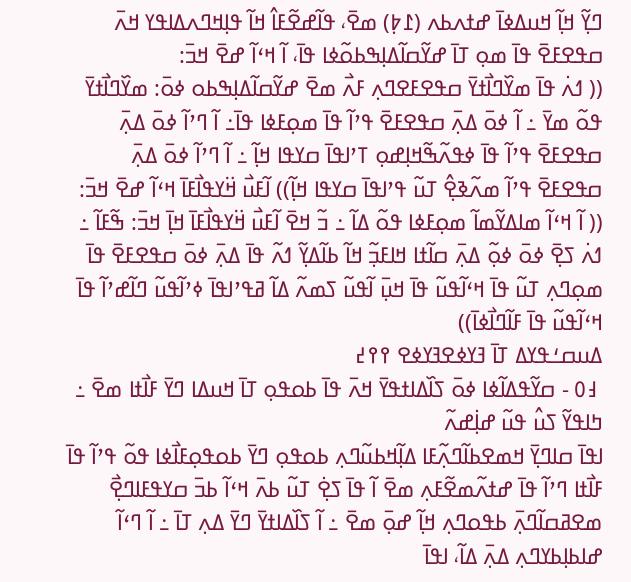ߣߌ߲߬ ߞߊ߲߬ ߞߎߡߦߊ߫ ߝߙߍߕߍ (߁߈߲) ߘߐ߫، ߟߊ߬ߝߐ߬ߓߊ߮ ߞߊ߬ ߟߊ߲ߞߣߍߡߊߟߌ ߞߍ߫ ߛߟߐߓߐ߫ ߟߊ߫ ߘߋ߲ ߠߊ߫ ߝߌ߬ߛߊ߬ߡߊ߲ߒߕߋ߬ߦߊ ߟߊ߫، ߊ߬ ߞߵߊ߬ ߝߐ߫ ߞߏ߫:
(( ߗߍ߭ ߟߊ߫ ߘߌ߰ߣߊ߯ߙߌ߫ ߛߟߐߓߐߣߍ߲ ߓߍ߯ ߘߐ߫ ߝߌ߬ߛߊ߬ߡߊ߲ߒߕߋ ߦߋ߫: ߘߌ߰ߣߊ߯ߙߌ߫ ߟߋ߬ ߘߌ߫ ߸ ߊ߬ ߦߋ߫ ߡߍ߲߫ ߛߟߐߓߐ߫ ߟߴߊ߬ ߟߊ߫ ߘߋ߲ߓߦߊ ߟߊ߫߸ ߊ߬ ߣߴߊ߬ ߦߋ߫ ߡߍ߲߫ ߛߟߐߓߐ߫ ߟߴߊ߬ ߟߊ߫ ߦߟߍ߬ߒ߬ߞߊ߲ߝߋ߲ ߠߴߊߟߊ߫ ߛߌߟߊ ߞߊ߲߬ ߸ ߊ߬ ߣߴߊ߬ ߦߋ߫ ߡߍ߲߫ ߛߟߐߓߐ߫ ߟߴߊ߬ ߘߍ߬ߢߐ߲߮ ߠߎ߬ ߟߴߊߟߊ߫ ߛߌߟߊ ߞߊ߲߬)) ߊ߬ߓߎ߯ ߞ߳ߌߟߊ߯ߓߊ߫ ߞߵߊ߬ ߝߐ߫ ߞߏ߫: (( ߊ߬ ߞߵߊ߬ ߘߊߡߌ߬ߘߊ߬ ߘߋ߲ߓߦߊ ߟߋ߬ ߡߊ߬ ߸ ߏ߬ ߞߐ߫ ߊ߬ߓߎ߯ ߞ߳ߌߟߊ߯ߓߊ߫ ߞߊ߲߫ ߞߏ߫: ߒ߬ߓߊ߬ ߸ ߗߍ߭ ߖߐ߲߫ ߦߋ߫ ߦߋ߲߬ ߡߍ߲߫ ߛߊ߬ߙߊ ߞߊߓߏ߲߬ ߞߊ߬ ߕߊ߬ߡߌ߲߬ ߗߍ߬ ߟߊ߫ ߡߍ߲߫ ߦߋ߫ ߛߟߐߓߐ߫ ߟߊ߫ ߘߋ߲ߣߍ߲ ߠߎ߬ ߟߊ߫ ߞߵߊ߬ߟߎ߬ ߟߊ߫ ߞߎ߲߫ ߊ߬ߟߎ߬ ߖߘߍ߬ ߡߊ߬ ߥߟߴߊߟߊ߫ ߦߴߊ߬ߟߎ߬ ߣߊ߬ߝߴߊ߬ ߟߊ߫ ߞߵߊ߬ߟߎ߬ ߟߊ߫ ߓߊ߬ߣߊ߯ߦߊ߫))
ߡߎߛߑߟߌߡ ߠߊ߫ ߔߌߦߐߔߌߦߐ ߉߉߄
 ߃߀ - ߛߌ߬ߟߡߊ߬ߦߊ ߦߋ߫ ߖߊ߰ߡߊߙߟߌ߫ ߞߍ߫ ߟߊ߫ ߕߋߟߋ߲ ߠߊ߫ ߞߎߡߊ ߣߌ߫ ߓߊ߯ߙߊ ߘߐ߫ ߸ ߤߊߟߌ߬ ߖߎ߮ ߟߎ߬ ߝߊ߲߭ߝߍ߬
ߊߟߊ߫ ߛߊߣߌ߲߫ ߞߘߐߕߊ߬ߣߍ߲߬ߓߊ ߡߊ߲߬ߞߕߎ߬ߣߍ߲ ߕߋߟߋ߲ ߣߌ߫ ߕߋߟߋ߲ߓߊ߯ߦߊ ߟߋ߬ ߟߴߊ߬ ߟߊ߫ ߓߊ߯ߙߊ ߣߴߊ߬ ߟߊ߫ ߝߙߍ߬ߘߐ߬ߓߍ߲ ߘߐ߫ ߊ߬ ߟߊ߫ ߖߐ߲߭ ߠߎ߬ ߕߍ߫ ߞߵߊ߬ ߕߏ߫ ߛߌߟߓߊߣߐ߲߯ ߘߐߥߛߊ߬ߣߍ߲߫ ߕߟߋߣߍ߲ ߞߊ߲߬ ߝߋ߲߫ ߘߐ߫ ߸ ߊ߬ ߖߊ߰ߡߊߙߌ߫ ߣߌ߫ ߡߍ߲ ߠߊ߫ ߸ ߊ߬ ߣߵߊ߬ ߝߊߕߊ߲ߕߌߣߍ߲ ߡߍ߲߫ ߡߊ߬، ߊߟߊ߫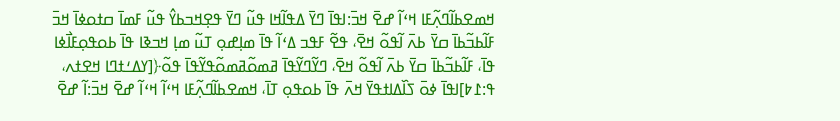ߞߘߐߕߊ߬ߣߍ߲߬ߓߊ ߞߵߊ߬ ߝߐ߫ ߞߏ߫:ߊߟߊ߫ ߣߌ߫ ߡߟߊ߬ߞߊ ߟߎ߬ ߣߌ߫ ߟߐ߲ߞߏߕߌ߮ ߟߎ߬ ߓߘߊ߫ ߛߙߋߦߊ߫ ߞߏ߫ ߓߊ߬ߕߏ߬ߕߊ߫ ߛߌ߫ ߕߍ߫ ߊ߬ߟߋ߬ ߞߐ߫، ߟߐ߬ ߓߟߏ ߡߵߊ߬ ߟߊ߫ ߘߊ߲ߝߋ߲ ߠߎ߬ ߘߊ߲ ߞߏߢߊ ߟߊ߫ ߕߋߟߋ߲ߓߊ߯ߦߊ ߟߊ߫، ߓߊ߬ߕߏ߬ߕߊ߫ ߛߌ߫ ߕߍ߫ ߊ߬ߟߋ߬ ߞߐ߫، ߣߌ߬ߣߌ߬ߟߊ߫ ߥߘߋ߬ߥߘߋ߬ߟߌ߬ߟߊ߫ ߟߋ߬﴿[ߌߡߑߙߣߊ ߞߐߙߍ، ߟ:߁߈]ߊߟߊ߫ ߦߋ߫ ߖߊ߰ߡߊߙߟߌ߫ ߞߍ߫ ߟߊ߫ ߕߋߟߋ߲ ߠߊ߫، ߞߘߐߕߊ߬ߣߍ߲߬ߓߊ ߞߵߊ߬ ߞߵߊ߬ ߝߐ߫ ߞߏ߫:ߊ߬ ߝߐ߫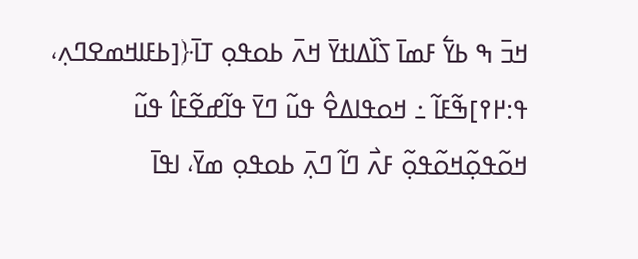ߞߏ߫ ߒ ߕߌ߱ ߓߘߊ߫ ߖߊ߰ߡߊߙߌ߫ ߞߍ߫ ߕߋߟߋ߲ ߠߊ߫﴿[ߕߓߊߞߘߐߣߍ߲، ߟ:߂߉]ߒ߬ߓߊ߬ ߸ ߞߋߟߊߡߐ߮ ߟߎ߬ ߣߌ߫ ߟߊ߬ߝߐ߬ߓߊ߮ ߟߎ߬ ߞߋ߬ߟߋ߲߬ߞߋ߬ߟߋ߲߬ ߓߍ߯ ߣߊ߬ ߣߍ߲߫ ߕߋߟߋ߲ ߘߌ߫، ߊߟߊ߫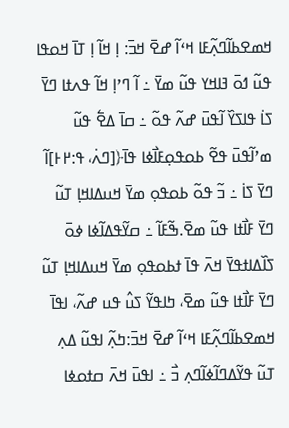ߞߘߐߕߊ߬ߣߍ߲߬ߓߊ ߞߵߊ߬ ߝߐ߫ ߞߏ߫: ߊ߲ ߞߊ߬ ߊ߲ ߠߊ߫ ߞߋߟߊ ߟߎ߬ ߗߋ߫ ߔߊߞߌ ߟߎ߬ ߘߌ߫ ߸ ߊ߬ ߣߴߊ߲ ߞߊ߬ ߟߍߙߊ ߣߌ߫ ߖߊ߭ ߟߊߖߌ߰ ߊ߬ߟߎ߫ ߝߍ߬ ߟߋ߬ ߸ ߛߊ߫ ߡߐ߱ ߟߎ߬ ߘߴߊ߬ߟߎ߫ ߟߐ߬ ߕߋߟߋ߲ߓߊ߯ߦߊ ߟߊ߫﴿[ߣߍ߭، ߟ:߂߅]ߊ߬ ߣߌ߫ ߖߊ߭ ߸ ߏ߬ ߟߋ߬ ߕߋߟߋ߲ ߘߌ߫ ߞߎߡߊߞߊ߲ ߠߎ߬ ߣߌ߫ ߓߊ߯ߙߊ ߟߎ߬ ߘߐ߫.ߒ߬ߓߊ߬ ߸ ߛߌ߬ߟߡߊ߬ߦߊ ߦߋ߫ ߖߊ߰ߡߊߙߟߌ߫ ߞߍ߫ ߟߊ߫ ߙߕߋߟߋ߲ ߘߌ߫ ߞߎߡߊߞߊ߲ ߠߎ߬ ߣߌ߫ ߓߊ߯ߙߊ ߟߎ߬ ߘߐ߫، ߤߊߟߌ߬ ߖߎ߮ ߟߎ ߝߍ߬، ߊߟߊ߫ ߞߘߐߕߊ߬ߣߍ߲߬ߓߊ ߞߵߊ߬ ߝߐ߫ ߞߏ߫:ߤߍ߲߬ ߊߟߎ߬ ߡߍ߲ ߠߎ߬ ߟߌ߬ߡߣߊ߬ߦߊ߬ߣߍ߲ ߏ߯ ߸ ߊߟߎ߫ ߞߍ߫ ߛߙߋߦߊ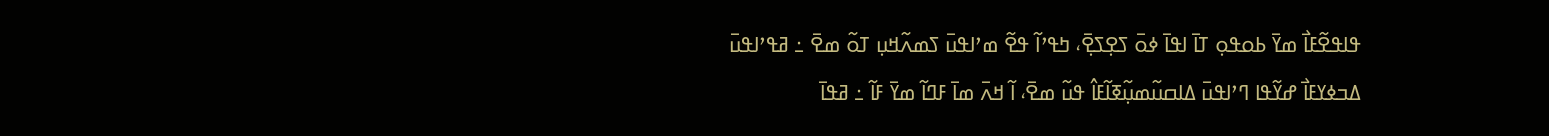ߟߊߟߐ߬ߓߊ߯ ߘߌ߫ ߕߋߟߋ߲ ߠߊ߫ ߊߟߊ߫ ߦߋ߫ ߖߐ߲ߖߐ߲߫، ߤߟߴߊ߬ ߟߐ߬ ߘߴߊߟߎ߫ ߖߘߍ߬ߞߎ߲ ߠߋ߬ ߘߐ߫ ߸ ߥߟߴߊߟߎ߫ ߡߏߦߌߓߊ߯ ߝߌ߬ߟߊ ߣߴߊߟߎ߫ ߡߊߛߎ߬ߘߎ߲߬ߧߊ߬ߓߊ߮ ߟߎ߬ ߘߐ߫، ߊ߬ ߞߍ߫ ߘߊ߫ ߓߣߊ߬ ߘߌ߫ ߓߊ߬ ߸ ߥߟߊ߫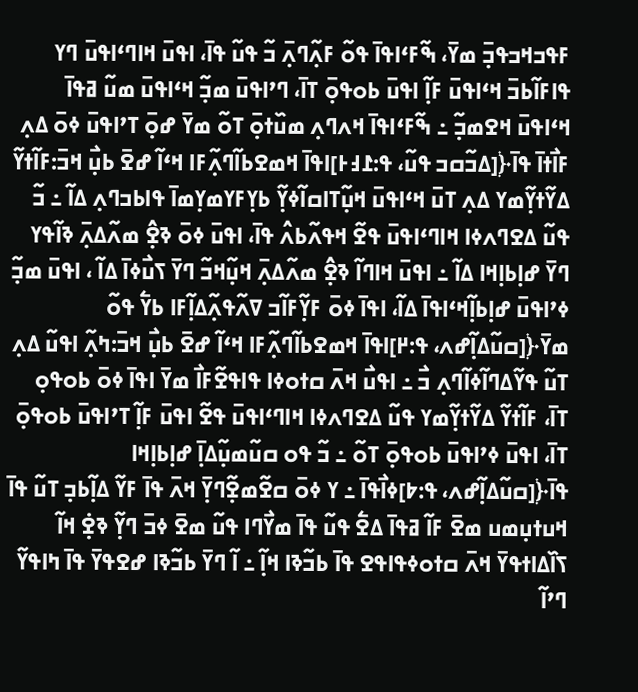ߓߟߏߞߏߟߏ߲߫ ߘߌ߫، ߒ߬ߓߵߊߟߊ߫ ߟߋ߬ ߓߍ߲߬ߣߍ߲߫ ߏ߬ ߟߎ߬ ߟߊ߫، ߊߟߎ߫ ߞߊߣߵߊߟߎ߫ ߣߌ ߟߊߓߊ߬ߕߏ߫ ߞߵߊߟߎ߫ ߓߊ߲߬ ߊߟߎ߫ ߕߋߟߋ߲߫ ߠߊ߫، ߣߴߊߟߎ߫ ߘߏ߲߬ ߞߵߊߟߎ߫ ߘߎ߬ ߥߟߊ߫ ߞߵߊߟߎ߫ ߞߐߘߏ߲߬ ߸ ߒ߬ߓߵߊߟߊ߫ ߞߍߣߍ߲ ߘߎ߰ߙߋ߲߫ ߠߋ߬ ߘߌ߫ ߝߋ߲߫ ߠߴߊߟߎ߫ ߦߋ߫ ߡߍ߲ ߓߊ߯ߙߊ߫ ߟߊ߫﴿[ߡߏ߬ߛߏ ߟߎ߬، ߟ:߁߃߅]ߊߟߊ߫ ߞߘߐߕߊ߬ߣߍ߲߬ߓߊ ߞߵߊ߬ ߝߐ߫ ߕߎ߲߯ ߞߏ߫:ߓߊ߬ߙߌ߬ ߡߌ߬ߙߌ߲߬ߘߌ ߡߍ߲ ߠߎ߫ ߞߵߊߟߎ߫ ߞߎ߲߬ߠߊߛߊ߬ߦߌ߲߬ ߕߌ߲ߓߌߘߌ߲ߘߊ߫ ߟߊߕߏߣߍ߲ ߡߊ߬ ߸ ߏ߬ ߟߎ߬ ߡߐߣߍߦߊ ߞߊߣߵߊߟߎ߫ ߟߐ߬ ߞߟߍ߬ߕߍ߮ ߟߊ߫، ߊߟߎ߫ ߦߋ߫ ߢߐ߲߮ ߘߍ߬ߡߍ߲߫ ߢߊ߬ߟߌ ߣߌ߫ ߝߊ߲ߕߊ߲ߞߊ ߡߊ߬ ߸ ߊߟߎ߫ ߞߊߣߊ߬ ߢߐ߲߮ ߘߍ߬ߡߍ߲߫ ߞߎ߲߬ߞߏ߬ ߣߌ߫ ߖߎ߯ߦߊ߫ ߡߊ߬ ، ߊߟߎ߫ ߘߏ߲߬ ߦߴߊߟߎ߫ ߝߊ߲ߕߊ߲߬ߞߵߊߟߊ߫ ߡߊ߬، ߊߟߊ߫ ߦߋ߫ ߓߌ߲߬ߓߊ߬ߏ ߜߍ߬ߟߍ߲߬ߡߊ߲߬ߓߊ ߕߌ߱ ߟߋ߬ ߘߌ߫﴿[ߛߎ߬ߡߊ߲߬ߝߍ، ߟ:߂]ߊߟߊ߫ ߞߘߐߕߊ߬ߣߍ߲߬ߓߊ ߞߵߊ߬ ߝߐ߫ ߕߎ߲߯ ߞߏ߫:ߤߍ߲߬ ߊߟߎ߬ ߡߍ߲ ߠߎ߬ ߟߌ߬ߡߣߊ߬ߦߊ߬ߣߍ߲ ߏ߯ ߸ ߊߟߎ߯ ߞߍ߫ ߛߙߋߦߊ ߟߊߟߐ߬ߓߊ߯ ߘߌ߫ ߊߟߊ߫ ߦߋ߫ ߕߋߟߋ߲ ߠߊ߫، ߓߊ߬ߙߌ߬ ߡߌ߬ߙߌ߲߬ߘߌ ߟߎ߬ ߡߐߣߍߦߊ ߞߊߣߵߊߟߎ߫ ߟߐ߬ ߊߟߎ߫ ߓߊ߲߬ ߠߴߊߟߎ߫ ߕߋߟߋ߲߫ ߠߊ߫، ߊߟߎ߫ ߦߴߊߟߎ߫ ߕߋߟߋ߲߫ ߠߋ߬ ߸ ߏ߬ ߟߋ ߛߎ߬ߘߎ߲߬ߡߊ߲߫ ߝߊ߲ߕߊ߲ߞߊ ߟߊ߫﴿[ߛߎ߬ߡߊ߲߬ߝߍ، ߟ:߈]ߦߊ߯ߟߊ߫ ߸ ߌ ߦߋ߫ ߛߐ߬ߘߐ߲߬ߣߌ߲߫ ߞߍ߫ ߟߊ߫ ߓߌ߬ ߡߊ߲߬ߕߏ߲ ߠߎ߬ ߟߊ߫ ߞߎߙߎ߲ߘߎ ߘߐ߫ ߓߊ߬ ߥߟߊ߫ ߡߐ߱ ߟߎ߬ ߟߊ߫ ߘߌ߯ߣߊ ߟߎ߬ ߘߐ߫ ߦߏ߫ ߣߌ߲߬ ߢߐ߲߭ ߞߊ߬ ߖߊ߰ߡߊߙߟߌ߫ ߞߍ߫ ߛߙߋߦߟߊߟߐ ߟߊ߫ ߕߏ߬ߢߊ ߞߊ߲߬ ߸ ߊ߬ ߣߌ߫ ߕߏ߬ߢߊ ߝߐߟߌ߫ ߟߊ߫ ߤߊߟߌ߬ ߣߴߊ߬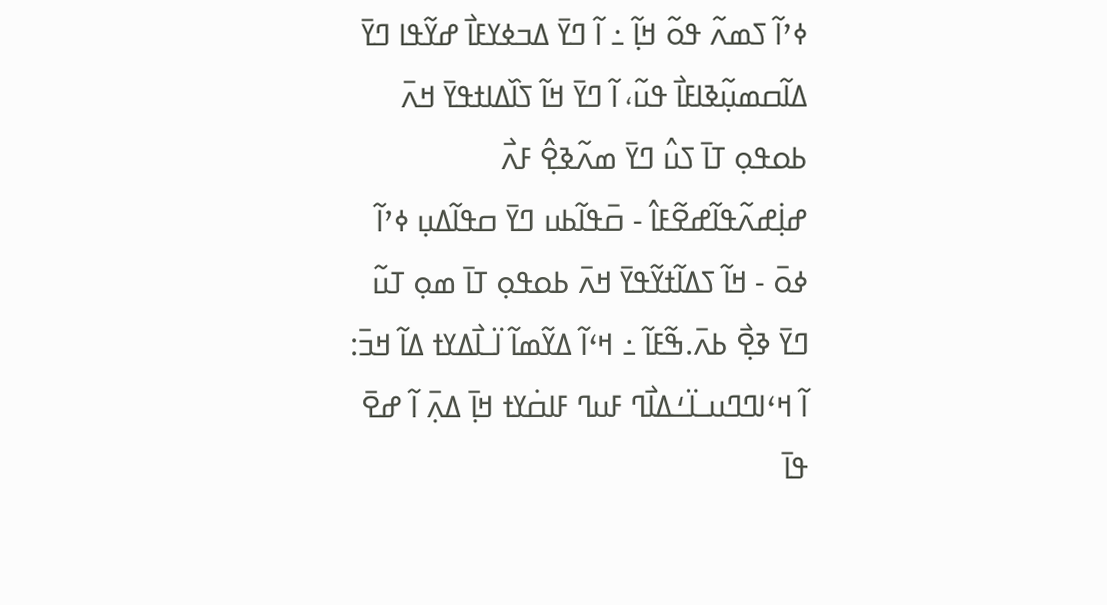ߦߴߊ߬ ߖߘߍ߬ ߟߋ߬ ߞߊ߲߬ ߸ ߊ߬ ߣߌ߫ ߡߏߦߌߓߊ߯ ߝߌ߬ߟߊ ߣߌ߫ ߡߊ߬ߛߘߎ߲߬ߢߊߓߊ߯ ߟߎ߬، ߊ߬ ߣߌ߫ ߞߊ߬ ߖߊ߰ߡߊߙߟߌ߫ ߞߍ߫ ߕߋߟߋ߲ ߠߊ߫ ߖߎ߮ ߣߌ߫ ߘߍ߬ߢߐ߲߮ ߓߍ߯ ߝߊ߲߭ߝߍ߬ߟߊ߬ߝߐ߬ߓߊ߮ - ߛ߫ߟߊ߬ߕߎ ߣߌ߫ ߛߟߊ߬ߡߎ߲ ߦߴߊ߬ ߦߋ߫ - ߞߊ߬ ߖߡߊ߬ߙߌ߬ߟߌ߫ ߞߍ߫ ߕߋߟߋ߲ ߠߊ߫ ߘߋ߲ ߠߎ߬ ߣߌ߫ ߢߐ߲߯ ߕߍ߫.ߒ߬ߓߊ߬ ߸ ߞߵߊ߬ ߡߌ߬ߘߊ߬ ߊ߳ߺߊ߯ߡߌߙ ߡߊ߬ ߞߏ߫: ߊ߬ ߞߵߊߣߣߎߺߊ߳ߑߡߊ߯ߣ ߓߎߣ ߓߊߛ߭ߌߙ ߞߊ߲߫ ߡߍ߲߫ ߊ߬ ߝߐ߫ ߟߊ߫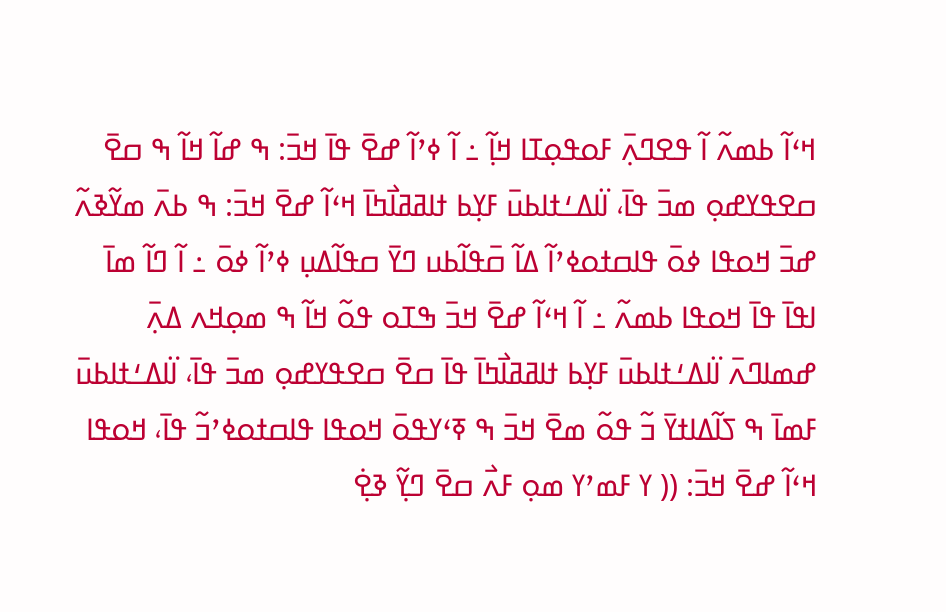ߞߵߊ߬ ߕߘߍ߬ ߊ߬ ߟߐߣߍ߲߫ ߓߋߟߋ߲ߠߊ ߞߊ߲߬ ߸ ߊ߬ ߦߴߊ߬ ߝߐ߫ ߟߊ߫ ߞߏ߫: ߒ ߝߊ߬ ߞߊ߬ ߒ ߛߐ߫ ߛߐߟߌߝߋ߲ ߘߏ߫ ߟߊ߫، ߊ߳ߊߡߑߙߊߕߎ߫ ߓߌ߲ߕ ߙߊߥߥߊ߯ߤߊ߫ ߞߵߊ߬ ߝߐ߫ ߞߏ߫: ߒ ߕߍ߫ ߘߌ߬ߢߍ߬ ߝߏ߫ ߞߋߟߊ ߦߋ߫ ߟߊߛߙߋߦߴߊ߬ ߡߊ߬ ߛ߫ߟߊ߬ߕߎ ߣߌ߫ ߛߟߊ߬ߡߎ߲ ߦߴߊ߬ ߦߋ߫ ߸ ߊ߬ ߣߊ߬ ߘߊ߫ ߊߟߊ߫ ߟߊ߫ ߞߋߟߊ ߕߘߍ߬ ߸ ߊ߬ ߞߵߊ߬ ߝߐ߫ ߞߏ߫ ߒߠߋ ߟߋ߬ ߞߊ߬ ߒ ߘߋ߲ߞߍ ߡߍ߲߫ ߝߘߊߣߍ߫ ߊ߳ߊߡߑߙߊߕߎ߫ ߓߌ߲ߕ ߙߊߥߥߊ߯ߤߊ߫ ߟߊ߫ ߛߐ߫ ߛߐߟߌߝߋ߲ ߘߏ߫ ߟߊ߫، ߊ߳ߊߡߑߙߊߕߎ߫ ߓߘߊ߫ ߒ ߖߊ߬ߡߊߙߌ߫ ߏ߬ ߟߋ߬ ߘߐ߫ ߞߏ߫ ߒ ߧߵߌߟߋ߫ ߞߋߟߊ ߟߊߛߙߋߦߴߏ߬ ߟߊ߫، ߞߋߟߊ ߞߵߊ߬ ߝߐ߫ ߞߏ߫: (( ߌ ߓߘߴߌ ߘߋ߲ ߓߍ߯ ߛߐ߫ ߣߌ߲߬ ߢߐ߲߭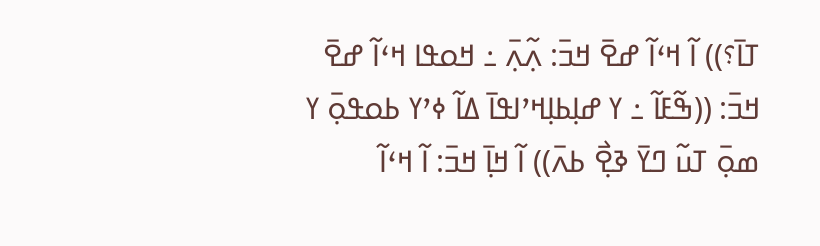ߠߊ߫؟)) ߊ߬ ߞߵߊ߬ ߝߐ߫ ߞߏ߫: ߍ߲߬ߍ߲߫ ߸ ߞߋߟߊ ߞߵߊ߬ ߝߐ߫ ߞߏ߫: ((ߒ߬ߓߊ߬ ߸ ߌ ߝߊ߲ߕߊ߲ߞߴߊߟߊ߫ ߡߊ߬ ߦߴߌ ߕߋߟߋ߲߫ ߌ ߘߋ߲߫ ߠߎ߬ ߣߌ߫ ߢߐ߲߯ ߕߍ߫)) ߊ߬ ߞߊ߲߫ ߞߏ߫: ߊ߬ ߞߵߊ߬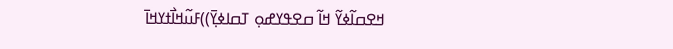ߞߐߛߊ߬ߦߌ߬ ߞߊ߬ ߛߐߟߌߝߋ߲ ߠߛߊߦߌ߲߫))ߓߎ߬ߞߊ߯ߙߌߞߊ߫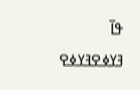ߟߊ߫ ߔߌߦߐߔߌߦߐ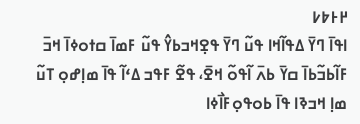߂߅߈߇
ߊߟߊ߫ ߣߌ߫ ߡߟߊ߬ߞߊ ߟߎ߬ ߣߌ߫ ߟߐ߲ߞߏߕߌ߮ ߟߎ߬ ߓߘߊ߫ ߛߙߋߦߊ߫ ߞߏ߫ ߓߊ߬ߕߏ߬ߕߊ߫ ߛߌ߫ ߕߍ߫ ߊ߬ߟߋ߬ ߞߐ߫، ߟߐ߬ ߓߟߏ ߡߵߊ߬ ߟߊ߫ ߘߊ߲ߝߋ߲ ߠߎ߬ ߘߊ߲ ߞߏߢߊ ߟߊ߫ ߕߋߟߋ߲ߓߊ߯ߦߊ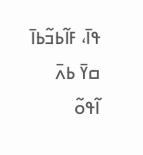ߟߊ߫، ߓߊ߬ߕߏ߬ߕߊ߫ ߛߌ߫ ߕߍ߫ ߊ߬ߟߋ߬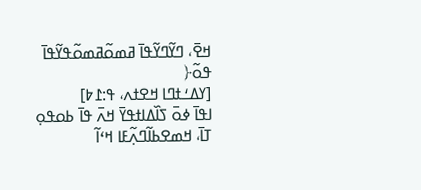ߞߐ߫، ߣߌ߬ߣߌ߬ߟߊ߫ ߥߘߋ߬ߥߘߋ߬ߟߌ߬ߟߊ߫ ߟߋ߬﴿
[ߌߡߑߙߣߊ ߞߐߙߍ، ߟ:߁߈]
ߊߟߊ߫ ߦߋ߫ ߖߊ߰ߡߊߙߟߌ߫ ߞߍ߫ ߟߊ߫ ߕߋߟߋ߲ ߠߊ߫، ߞߘߐߕߊ߬ߣߍ߲߬ߓߊ ߞߵߊ߬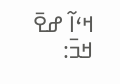ߞߵߊ߬ ߝߐ߫ ߞߏ߫: